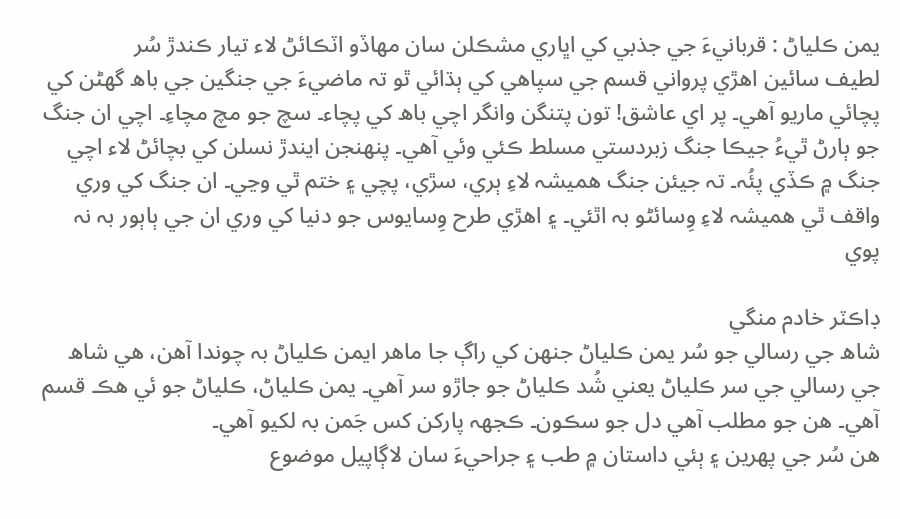يمن ڪلياڻ : قربانيءَ جي جذبي کي اڀاري مشڪلن سان مھاڏو اٽڪائڻ لاء تيار ڪندڙ سُر
لطيف سائين اھڙي پرواني قسم جي سپاھي کي ٻڌائي ٿو تہ ماضيءَ جي جنگين جي باھ گهڻن کي پچائي ماريو آھي۔ پر اي عاشق! تون پتنگن وانگر اچي باھ کي پچاء۔ سچ جو مچ مچاءِ۔ اچي ان جنگ جو ٻارڻ ٿيءُ جيڪا جنگ زبردستي مسلط ڪئي وئي آھي۔ پنھنجن ايندڙ نسلن کي بچائڻ لاء اچي جنگ ۾ ڪڏي پئُہ۔ تہ جیئن جنگ ھميشہ لاءِ ٻري، سڙي، پچي ۽ ختم ٿي وڃي۔ ان جنگ کي وري واقف ٿي ھميشہ لاءِ وِسائڻو بہ اٿئي۔ ۽ اھڙي طرح وِسايوس جو دنيا کي وري ان جي ٻاٻور بہ نہ پوي

ڊاڪٽر خادم منگي
شاھ جي رسالي جو سُر يمن ڪلياڻ جنھن کي راڳ جا ماھر ايمن ڪلياڻ بہ چوندا آھن، ھي شاھ جي رسالي جي سر ڪلياڻ يعني شُد ڪلياڻ جو جاڙو سر آھي۔ يمن ڪلياڻ، ڪلياڻ جو ئي ھڪ قسم آھي۔ ھن جو مطلب آھي دل جو سڪون۔ ڪجهہ پارکن کس جَمن بہ لکيو آھي۔
ھن سُر جي پھرين ۽ ٻئي داستان ۾ طب ۽ جراحيءَ سان لاڳاپيل موضوع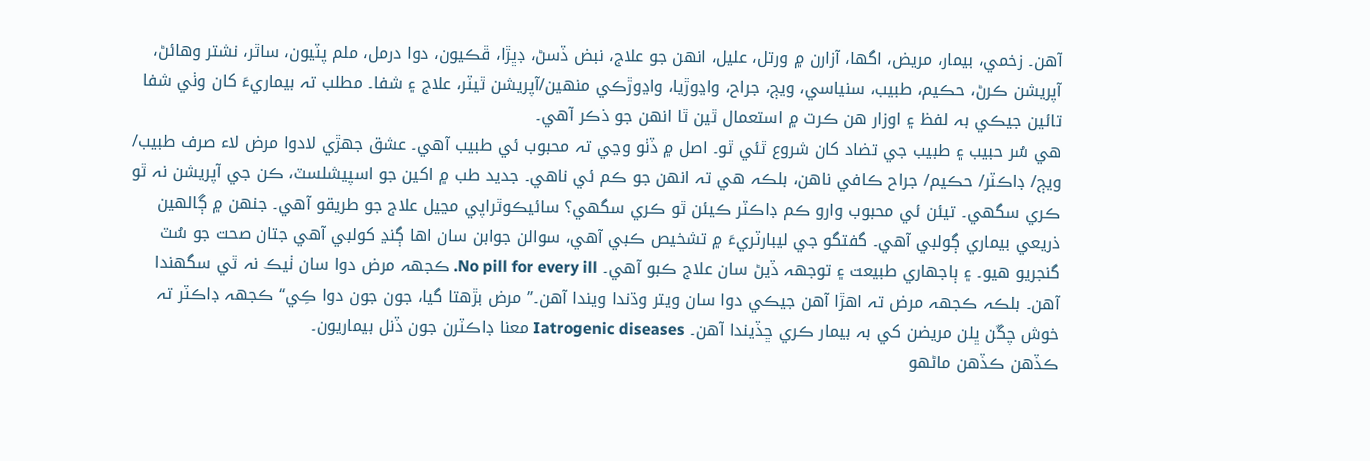آھن۔ زخمي، بيمار، مريض، اگها، آزارن ۾ ورتل، عليل، انھن جو علاج، نبض ڏسڻ، ڊڀڙا، ڦڪيون، دوا درمل، ملم پٽيون، ساٿر، نشتر وھائڻ، آپريشن ڪرڻ، حڪيم، طبيب، سنياسي، ويڄ، جراح، واڍوڙيا، واڍوڙڪي منھين/آپريشن ٿيٽر، علاج ۽ شفا۔ مطلب تہ بيماريءَ کان وٺي شفا تائين جيڪي بہ لفظ ۽ اوزار ھن ڪرت ۾ استعمال ٿين ٿا انھن جو ذڪر آھي۔
ھي سُر حبيب ۽ طبيب جي تضاد کان شروع ٿئي ٿو۔ اصل ۾ ڏٺو وڃي تہ محبوب ئي طبيب آھي۔ عشق جھڙي لادوا مرض لاء صرف طبيب/ ويڄ/ ڊاڪٽر/ حڪيم/ جراح ڪافي ناھن، بلڪہ ھي تہ انھن جو ڪم ئي ناھي۔ جديد طب ۾ اکين جو اسپيشلسٽ، ڪن جي آپريشن نہ ٿو ڪري سگهي۔ تيئن ئي محبوب وارو ڪم ڊاڪٽر ڪيئن ٿو ڪري سگهي؟ سائيڪوٿراپي مڃيل علاج جو طريقو آھي۔ جنھن ۾ ڳالھين ذريعي بيماري ڳولبي آھي۔ گفتگو جي ليبارٽريءَ ۾ تشخيص ڪبي آھي، سوالن جوابن سان اھا ڳنڍ کولبي آھي جتان صحت جو سُٽ گنجريو ھيو۔ ۽ ٻاجهاري طبيعت ۽ توجهہ ڏيڻ سان علاج ڪبو آھي۔ No pill for every ill. ڪجهہ مرض دوا سان ٺيڪ نہ ٿي سگهندا آھن۔ بلڪہ ڪجهہ مرض تہ اھڙا آھن جيڪي دوا سان ويتر وڌندا ويندا آھن۔” مرض بڙھتا گيا، جون جون دوا ڪِي“ ڪجهہ ڊاڪٽر تہ خوش چڱن ڀلن مريضن کي بہ بيمار ڪري ڇڏيندا آھن۔ Iatrogenic diseases معنا ڊاڪٽرن جون ڏنل بيماريون۔
ڪڏھن ڪڏھن ماڻھو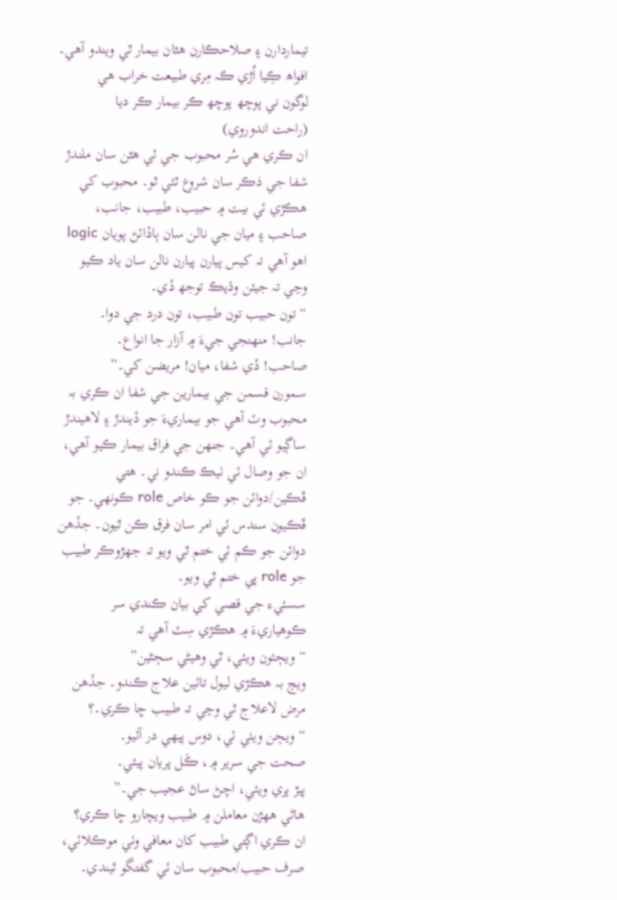تيماردارن ۽ صلاحڪارن ھٿان بيمار ٿي ويندو آھي۔
افواھ ڪِيا اُڙي ڪہ مِري طبيعت خراب ھي
لوگون ني پوچھ پوچھ ڪر بيمار ڪر ديا
(راحت اندوروي)
ان ڪري ھي سُر محبوب جي ئي ھٿن سان ملندڙ شفا جي ذڪر سان شروع ٿئي ٿو۔ محبوب کي ھڪڙي ئي بيت ۾ حبيب، طبيب، جانب، صاحب ۽ ميان جي نالن سان ٻاڏائڻ پويان logic اھو آھي تہ کیس پيارن پيارن نالن سان ياد ڪيو وڃي تہ جيئن وڌيڪ توجھ ڏي۔
“تون حبيب تون طبيب، تون درد جي دوا۔
جانب! منھنجي جيءَ ۾ آزار جا انواع۔
صاحب! ڏي شفا، ميان! مريضن کي۔”
سمورن قسمن جي بيمارين جي شفا ان ڪري بہ محبوب وٽ آھي جو بيماريءَ جو ڏيندڙ ۽ لاھيندڙ ساڳيو ئي آھي۔ جنھن جي فراق بيمار ڪيو آھي، ان جو وصال ئي ٺيڪ ڪندو ني۔ ھتي ڦڪين/دوائن جو ڪو خاص role ڪونھي۔ جو ڦڪيون سندس ئي امر سان فرق ڪن ٿيون۔ جڏھن دوائن جو ڪم ئي ختم ٿي ويو تہ جھڙوڪر طبيب جو role ڀي ختم ٿي ويو۔
سسئيء جي قصي کي بيان ڪندي سر ڪوھياريءَ ۾ ھڪڙي سِٽ آھي تہ
“ویڄئون ويئي، ٿي وھيڻي سڄڻين”
ويڄ بہ ھڪڙي ليول تائين علاج ڪندو۔ جڏھن مرض لاعلاج ٿي وڃي تہ طبیب ڇا ڪري۔؟
“ويڄن ويٺي ئي، دوس پيھي در آئيو۔
صحت جي سرير ۾، ڪَل پريان پيئي۔
پيڙ پري ويئي، اچڻ ساڻ عجيب جي۔”
ھاڻي ھھڙن معاملن ۾ طبيب ويچارو ڇا ڪري؟
ان ڪري اڳتي طبيب کان معافي وٺي موڪلائي، صرف حبيب/محبوب سان ئي گفتگو ٿيندي۔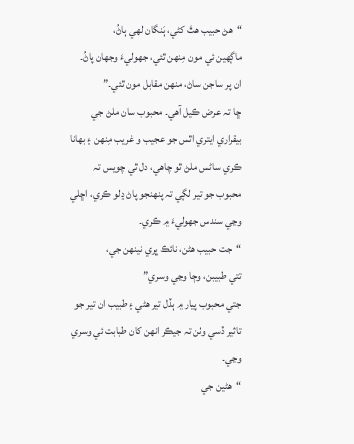“ھڻ حبيب ھٿَ کڻي، ٻَنگان لھي ٻاڻُ،
ماڳھين ئي مون مِنھن ٿئي، جهوليءَ وجهان پاڻُ۔
ان پر ساجن ساڻ، منھن مقابل مون ٿئي۔”
ڇا تہ عرض ڪيل آھي۔ محبوب سان ملڻ جي بيقراري ايتري اٿس جو عجيب و غريب مِنھن ۽ بھانا ڪري ساڻس ملڻ ٿو چاھي، دل ٿي چويس تہ محبوب جو تير لڳي تہ پنھنجو پاڻ ڍلو ڪري، اڇلي وڃي سندس جهوليءَ ۾ ڪري۔
“جت حبيب ھڻن، نائڪ ڀري نينھن جي،
تتي طبيبن، وڄا وڃي وسري”
جتي محبوب پيار ۾ ٻڏل تير ھڻي ۽ طبيب ان تير جو تاثير ڏسي وٺن تہ جيڪر انھن کان طبابت ئي وسري وڃي۔
“ھڻين جي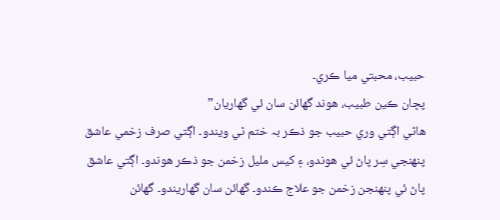حبيب، محبتي ميا ڪري۔
پڇان ڪين طبيب، ھوند گهائن سان ئي گهاريان”
ھاڻي اڳتي وري حبيب جو ذڪر بہ ختم ٿي ويندو۔ اڳتي صرف زخمي عاشق پنھنجي سِر پاڻ ئي ھوندو، ۽ کيس مليل زخمن جو ذڪر ھوندو۔ اڳتي عاشق پاڻ ئي پنھنجن زخمن جو علاج ڪندو۔ گهائن سان گهاريندو۔ گهائن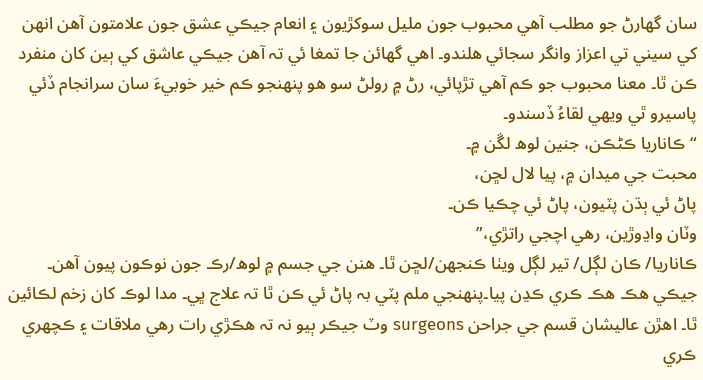سان گهارڻ جو مطلب آھي محبوب جون مليل سوکڙيون ۽ انعام جيڪي عشق جون علامتون آھن انھن کي سيني تي اعزاز وانگر سجائي ھلندو۔ اھي گهائن جا تمغا ئي تہ آھن جيڪي عاشق کي ٻين کان منفرد ڪن ٿا۔ معنا محبوب جو ڪم آھي تڙپائي، رڻ ۾ رولڻ سو ھو پنھنجو ڪم خير خوبيءَ سان سرانجام ڏئي پاسيرو ٿي ويھي لقاءُ ڏسندو۔
“ڪاناريا ڪڻڪن، جنين لوھ لڱن ۾۔
محبت جي ميدان ۾، پيا لال لڇن،
پاڻ ئي ٻڌن پٽيون، پاڻ ئي چڪيا ڪن۔
وٽان واڍوڙين، رھي اچجي راتڙي،”
ڪاناريا/ ڪان لڳل/ تير لڳل ويٺا ڪنجهن/لڇن ٿا۔ ھنن جي جسم ۾ لوھ/رڪ جون نوڪون پيون آھن۔ جيڪي ھڪ ھڪ ڪري ڪڍن پیا۔پنھنجي ملم پٽي بہ پاڻ ئي ڪن ٿا تہ علاج ڀي۔ مدا لوڪ کان زخم لڪائين ٿا۔ اھڙن عاليشان قسم جي جراحن surgeons وٽ جيڪر ٻيو نہ تہ ھڪڙي رات رھي ملاقات ۽ ڪچھري ڪري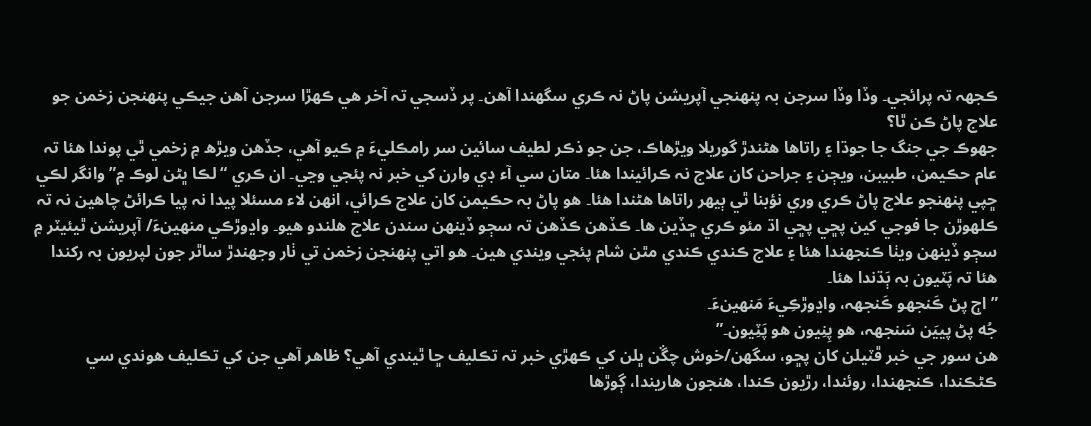ڪجهہ تہ پرائجي۔ وڏا وڏا سرجن بہ پنھنجي آپريشن پاڻ نہ ڪري سگهندا آھن۔ پر ڏسجي تہ آخر ھي ڪھڙا سرجن آھن جيڪي پنھنجن زخمن جو علاج پاڻ ڪن ٿا؟
جهوڪ جي جنگ جا جوڌا ۽ راتاھا ھڻندڙ گوريلا ويڙھاڪ، جن جو ذڪر لطيف سائين سر رامڪليءَ ۾ ڪيو آھي، جڏھن ويڙھ ۾ زخمي ٿي پوندا ھئا تہ عام حڪيمن، طبيبن، ويڄن ۽ جراحن کان علاج نہ ڪرائيندا ھئا۔ متان سي آء ڊي وارن کي خبر نہ پئجي وڃي۔ ان ڪري “لڪا ڀڻن لوڪ ۾” وانگر لڪي ڇپي پنھنجو علاج پاڻ ڪري وري نؤبنا ٿي ٻيھر راتاھا ھڻندا ھئا۔ ھو پاڻ بہ حڪيمن کان علاج ڪرائي، انھن لاء مسئلا پيدا نہ پیا ڪرائڻ چاھين نہ تہ ڪلھوڙن جا فوجي کين پڇي پڇي اڌ مئو ڪري ڇڏين ھا۔ ڪڏھن ڪڏھن تہ سڄو ڏينھن سندن علاج ھلندو ھيو۔ واڍوڙڪي منھينءَ/ آپريشن ٿيئيٽر ۾ سڄو ڏينھن ويٺا ڪنجھندا ھئا ۽ علاج ڪندي ڪندي مٿن شام پئجي ويندي ھين۔ ھو اتي پنھنجن زخمن تي ٺار وجهندڙ ساٿر جون لپريون بہ رکندا ھئا تہ پَٽيون بہ ٻَڌندا ھئا۔
” اڄ پڻ ڪَنجهو ڪَنجهہ، واڍوڙڪِيءَ مَنھینءَ۔
جُه پڻ پييَن سَنجهہ، ھو پِنِيون ھو پَٽِيون۔”
ھن سور جي خبر ڦٽيلن کان پڇو، سگهن/خوش چڱن ڀلن کي ڪھڙي خبر تہ تڪليف ڇا ٿيندي آھي؟ ظاھر آھي جن کي تڪليف ھوندي سي ڪڻڪندا، ڪنجهندا، روئندا، رڙيون ڪندا، ھنجون ھاريندا، ڳوڙھا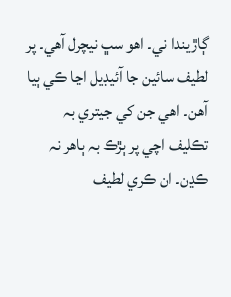ڳاڙيندا ني۔ اھو سڀ نيچرل آھي۔ پر لطيف سائين جا آئيڊيل اڃا ڪي ٻيا آھن۔ اھي جن کي جيتري بہ تڪليف اچي پر ٻڙڪ بہ ٻاھر نہ ڪڍن۔ ان ڪري لطيف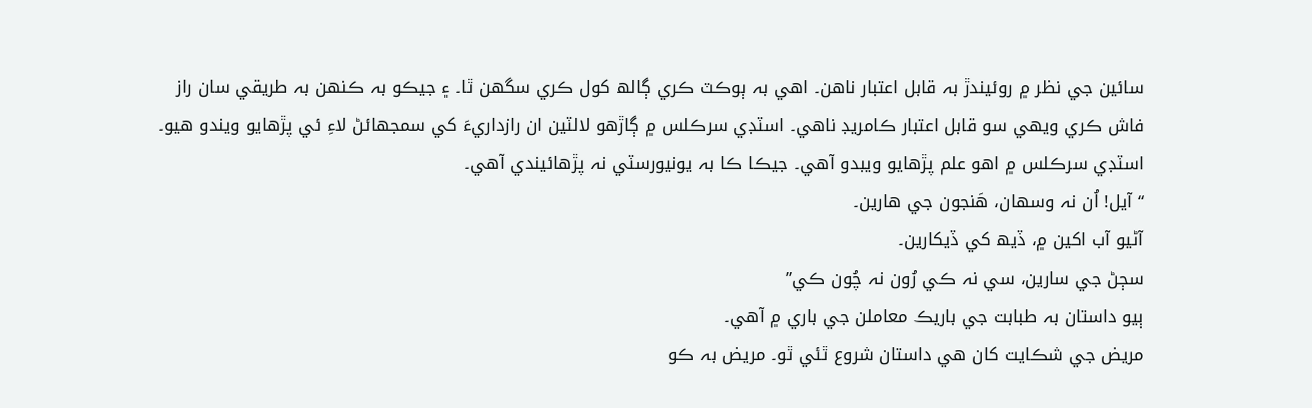سائين جي نظر ۾ روئيندڙ بہ قابل اعتبار ناھن۔ اھي بہ ٻوڪٽ ڪري ڳالھ کول ڪري سگهن ٿا۔ ۽ جيڪو بہ ڪنھن بہ طریقي سان راز فاش ڪري ويھي سو قابل اعتبار ڪامريڊ ناھي۔ اسٽڊي سرڪلس ۾ ڳاڙھو لالٽين ان رازداريءَ کي سمجهائڻ لاءِ ئي پڙھايو ويندو ھيو۔ اسٽڊي سرڪلس ۾ اھو علم پڙھايو ويبدو آھي۔ جيڪا ڪا بہ یونیورسٽي نہ پڙھائيندي آھي۔
“آيل! اُن نہ وسھان، ھَنجون جي ھارين۔
آڻيو آب اکين ۾، ڏيھ کي ڏيکارين۔
سڄڻ جي سارين، سي نہ ڪي رُون نہ چُون ڪي”
ٻيو داستان بہ طبابت جي باريڪ معاملن جي باري ۾ آھي۔
مريض جي شڪايت کان ھي داستان شروع ٿئي ٿو۔ مريض بہ ڪو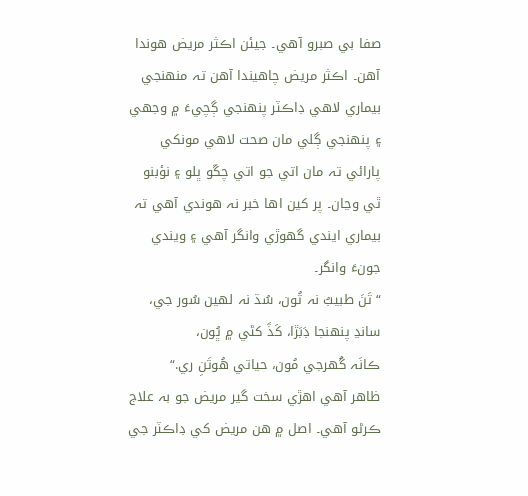صفا بي صبرو آھي۔ جيئن اڪثر مريض ھوندا آھن۔ اڪثر مريض چاھيندا آھن تہ منھنجي بيماري لاھي ڊاڪٽر پنھنجي ڳچيءَ ۾ وجهي ۽ پنھنجي ڳلي مان صحت لاھي مونکي پارائي تہ مان اتي جو اتي چڱو ڀلو ۽ نؤبنو ٿي وڃان۔ پر کين اھا خبر نہ ھوندي آھي تہ بیماري ايندي گهوڙي وانگر آھي ۽ ويندي جونءَ وانگر۔
“تَنَ طبيبُ نہ تُون، سُڌ نہ لھين سُور جي،
سانڍ پنھنجا ڊَبَڙا، کَڏَ کڻي ۾ ڀُون،
ڪانَہ گُهرجي مُون، حياتي هُوتَنِ ري.“
ظاھر آھي اھڙي سخت گير مريض جو بہ علاج ڪرڻو آھي۔ اصل ۾ ھن مريض کي ڊاڪٽر جي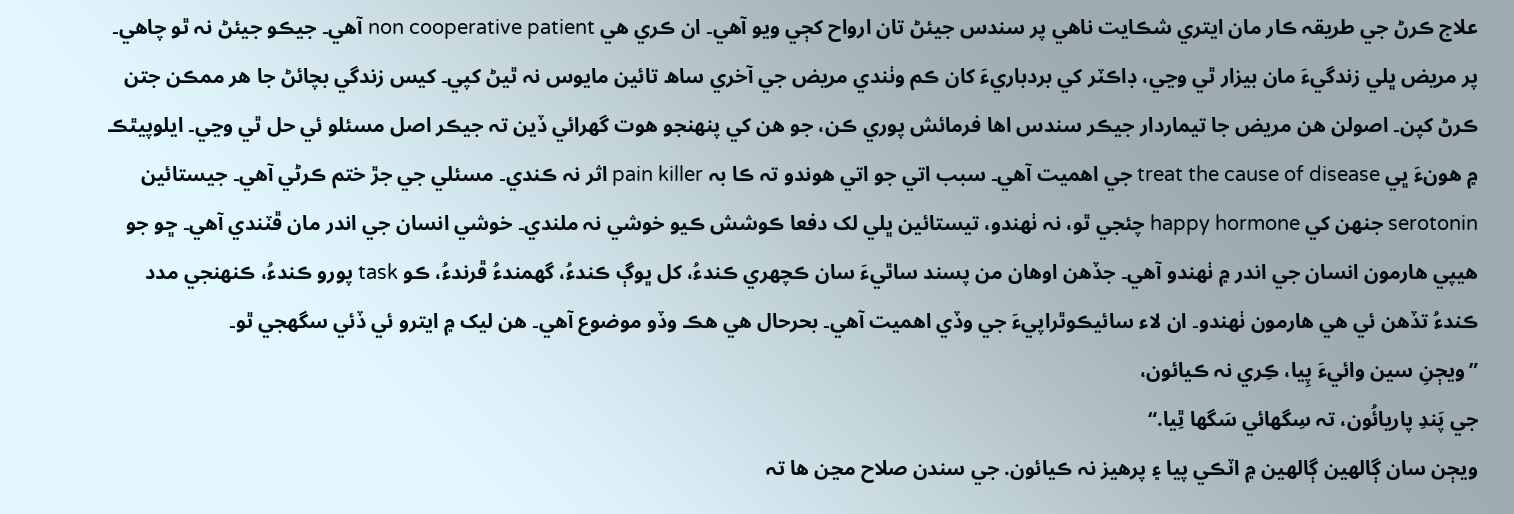علاج ڪرڻ جي طريقہ ڪار مان ايتري شڪايت ناھي پر سندس جيئڻ تان ارواح کڄي ويو آھي۔ ان ڪري ھي non cooperative patient آھي۔ جيڪو جيئڻ نہ ٿو چاھي۔ پر مريض ڀلي زندگيءَ مان بيزار ٿي وڃي، ڊاڪٽر کي بردباريءَ کان ڪم وٺندي مريض جي آخري ساھ تائين مايوس نہ ٿيڻ کپي۔ کيس زندگي بچائڻ جا ھر ممڪن جتن ڪرڻ کپن۔ اصولن ھن مريض جا تيماردار جيڪر سندس اھا فرمائش پوري ڪن، جو ھن کي پنھنجو ھوت گهرائي ڏين تہ جیڪر اصل مسئلو ئي حل ٿي وڃي۔ ايلوپيٿڪ ۾ ھونءَ ڀي treat the cause of disease جي اھميت آھي۔ سبب اتي جو اتي ھوندو تہ ڪا بہ pain killer اثر نہ ڪندي۔ مسئلي جي جڙ ختم ڪرڻي آھي۔ جيستائين serotonin جنھن کي happy hormone چئجي ٿو، نہ ٺھندو، تيستائين ڀلي لک دفعا ڪوشش ڪيو خوشي نہ ملندي۔ خوشي انسان جي اندر مان ڦٽندي آھي۔ ڇو جو ھيپي ھارمون انسان جي اندر ۾ ٺھندو آھي۔ جڏھن اوھان من پسند ساٿيءَ سان ڪچھري ڪندءُ، کل ڀوڳ ڪندءُ، گهمندءُ ڦرندءُ، ڪو task پورو ڪندءُ، ڪنھنجي مدد ڪندءُ تڏھن ئي ھي ھارمون ٺھندو۔ ان لاء سائيڪوٿراپيءَ جي وڏي اھميت آھي۔ بحرحال ھي ھڪ وڏو موضوع آھي۔ ھن ليک ۾ ايترو ئي ڏئي سگهجي ٿو۔
”ويڄنِ سين وائيءَ پِيا، ڪِري نہ ڪيائون،
جي پَندِ پاريائُون، تہ سِگهائي سَگها ٿِيا.“
ويڄن سان ڳالھين ڳالھين ۾ اٽڪي پيا ۽ پرهيز نہ ڪيائون. جي سندن صلاح مڃن ها تہ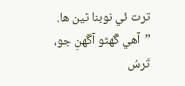ترت ئي نوبنا ٿين ها.
”آھي گَهڻو آگَهنِ جو، تَرسُ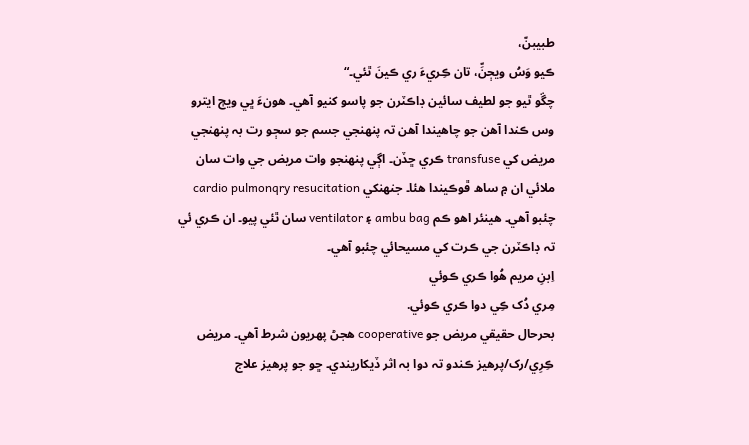طبيبنّ،
ڪيو وَسُ ويڄنِّ، تان ڪِريءَ ري ڪينَ ٿئي۔“
چڱو ٿيو جو لطيف سائين ڊاڪٽرن جو پاسو کنيو آھي۔ ھونءَ ڀي ويڄ ايترو وس ڪندا آھن جو چاھيندا آھن تہ پنھنجي جسم جو سڄو رت بہ پنھنجي مريض کي transfuse ڪري ڇڏن۔ اڳي پنھنجو وات مريض جي وات سان ملائي ان ۾ ساھ ڦوڪيندا ھئا۔ جنھنکي cardio pulmonqry resucitation چئبو آھي۔ ھينئر اھو ڪم ambu bag ۽ ventilator سان ٿئي پيو۔ ان ڪري ئي تہ ڊاڪٽرن جي ڪرت کي مسيحائي چئبو آھي۔
اِبنِ مريم ھُوا ڪري ڪوئي
مِري دُک ڪِي دوا ڪري ڪوئي.
بحرحال حقيقي مریض جو cooperative ھجڻ پھريون شرط آھي۔ مريض ڪِرِي/رک/پرھيز ڪندو تہ دوا بہ اثر ڏيکاريندي۔ ڇو جو پرھيز علاج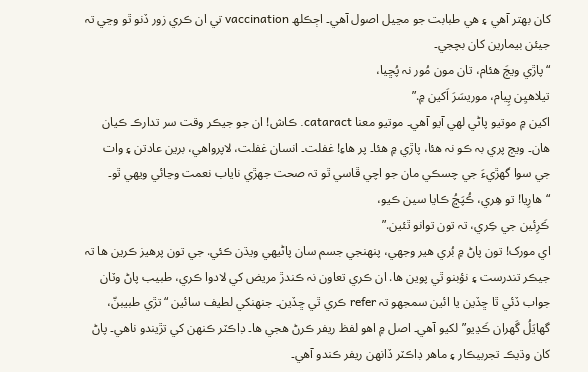کان بھتر آھي ۽ ھي طبابت جو مڃيل اصول آھي۔ اڄڪلھ vaccination تي ان ڪري زور ڏنو ٿو وڃي تہ جیئن بیمارین کان بچجي۔
“پاڙي ويڄَ هئام، تان مون مُور نہ پُڇيا،
تيلاهيِن پِيام، موريسَرَ اَکين ۾.”
اکين ۾ موتيو پاڻي لھي آيو آھي۔ موتيو معنا cataract. ڪاش! ان جو جيڪر وقت سر تدارڪ ڪيان ھان۔ ويڄ پري بہ ڪو نہ ھئا، پاڙي ۾ ھئا۔ پر ھاءِ! غفلت۔ انسان غفلت، لاپرواھي، برين عادتن ۽ وات جي سوا گهڙيءَ جي چسڪي مان جو اچي ڦاسي ٿو تہ صحت جھڙي ناياب نعمت وڃائي ويھي ٿو۔
“هارِيا! تو هِري، ڪُپَڇُ ڪايا سين ڪيو،
ڪَرِئين جي ڪِري، تہ تون توانو ٿئين.”
اي مورک! تون پاڻ ۾ بُري هير وجهي، پنهنجي جسم سان پاڻيھي ويڌن ڪئي. جي تون پرهيز ڪرين ھا تہ جیڪر تندرست ۽ نؤبنو ٿي پوين ھا. ان ڪري تعاون نہ ڪندڙ مريض کي لادوا ڪري، طبيب پاڻ وٽان جواب ڏئي ٿا ڇڏين يا ائين سمجهو تہ refer ڪري ٿي ڇڏين۔ جنھنکي لطيف سائين “تڙي طبيبنّ، گهايَلُ گَهران ڪَڍيو” لکيو آھي۔ اصل ۾ اھو لفظ ريفر ڪرڻ ھجي ھا۔ ڊاڪٽر ڪنھن کي تڙيندو ناھي۔ پاڻ کان وڌيڪ تجربيڪار ۽ ماھر ڊاڪٽر ڏانھن ريفر ڪندو آھي۔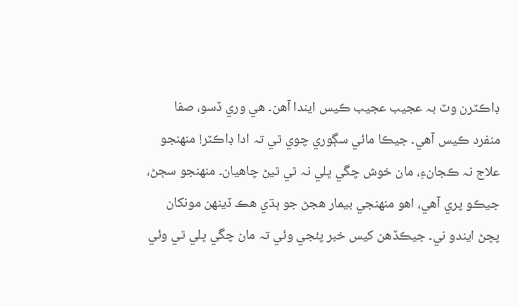ڊاڪٽرن وٽ بہ عجيب عجيب ڪيس ايندا آھن۔ ھي وري ڏسو، صفا منفرد ڪيس آھي۔ جيڪا مائي سڳوري چوي ٿي تہ ادا ڊاڪٽر! منھنجو علاج نہ ڪجانءِ، مان خوش چڱي ڀلي نہ ٿي ٿيڻ چاھيان۔ منھنجو سڄڻ، جيڪو پري آھي، اھو منھنجي بيمار ھجڻ جو ٻڌي ھڪ ڏينھن مونکان پڇڻ ايندو ني۔ جيڪڏھن کيس خبر پئجي وئي تہ مان چڱي ڀلي ٿي وئي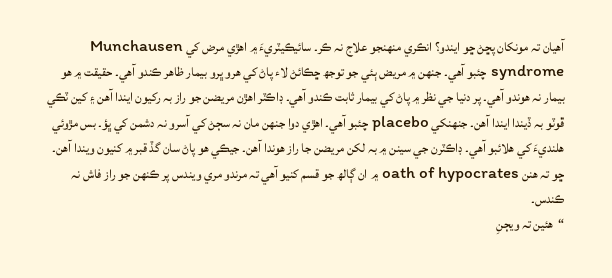آھيان تہ مونکان پڇڻ ڇو ايندو؟ انڪري منھنجو علاج نہ ڪر۔ سائيڪيٽريءَ ۾ اھڙي مرض کي Munchausen syndrome چئبو آھي۔ جنھن ۾ مريض ٻئي جو توجھ ڇڪائڻ لاء پاڻ کي ھرو ڀرو بيمار ظاھر ڪندو آھي۔ حقيقت ۾ ھو بيمار نہ ھوندو آھي۔ پر دنيا جي نظر ۾ پاڻ کي بيمار ثابت ڪندو آھي۔ ڊاڪٽر اھڙن مريضن جو راز بہ رکیون ایندا آھن ۽ کين ٽڪي ڦوٽو بہ ڏيندا ايندا آھن۔ جنھنکي placebo چئبو آھي۔ اھڙي دوا جنھن مان نہ سڄڻ کي آسرو نہ دشمن کي ڀؤ۔ بس مڙوئي ھلنديءَ کي ھلائبو آھي۔ ڊاڪٽرن جي سينن ۾ بہ لکن مريضن جا راز ھوندا آھن۔ جيڪي ھو پاڻ سان گڏ قبر ۾ کنيون ويندا آھن۔ ڇو تہ ھنن oath of hypocrates ۾ ان ڳالھ جو قسم کنيو آھي تہ مرندو مري ويندس پر ڪنھن جو راز فاش نہ ڪندس۔
“ھئين تہ ويڄنِ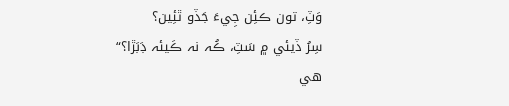وَٽِ، تون ڪئِن جِيءَ جَڏو ٿئِين؟
سِرُ ڏيئي ۾ سَٽِ، ڪُہ نہ ڪَيئہ ڊَبَڙا؟“
ھي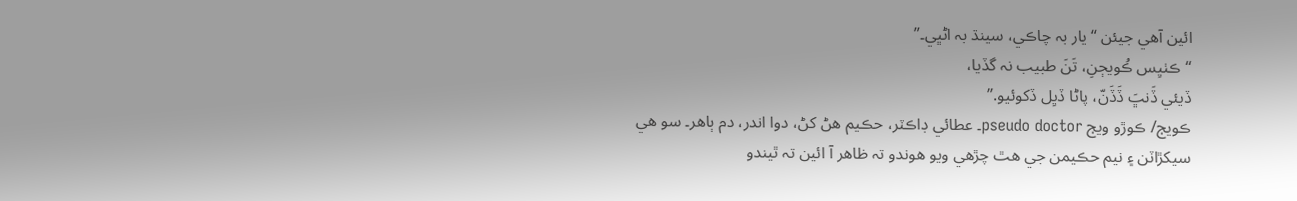ائين آھي جيئن “يار بہ چاڪي، سينڌ بہ اٹڀي۔”
“ڪٺيِس ڪُويڄنِ، تَنَ طبيب نہ گڏيا،
ڏيئي ڏَنڀَ ڏَڏَنّ، پاڻا ڏيِل ڏکوئيو.”
ڪويڄ/ ڪوڙو ويڄ pseudo doctor۔ عطائي ڊاڪٽر، حڪيم ھڻ کڻ، دوا اندر، دم ٻاھر۔ سو ھي سیکڙاٽن ۽ نيم حڪيمن جي ھٿ چڙھي ويو ھوندو تہ ظاھر آ ائين تہ ٿيندو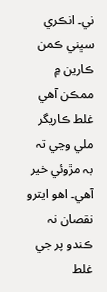ني۔ انڪري سڀني ڪمن ڪارين ۾ ممڪن آھي غلط ڪاريگر ملي وڃي تہ بہ مڙوئي خير آھي۔ اھو ايترو نقصان نہ ڪندو پر جي غلط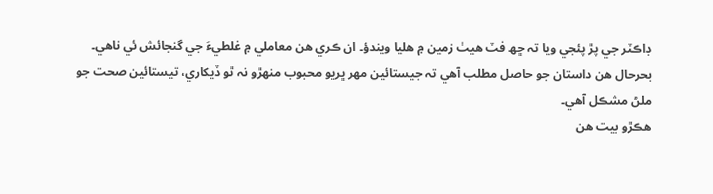ڊاڪٽر جي پڙ پئجي ويا تہ ڇھ فٽ ھيٺ زمين ۾ ھليا ويندؤ۔ ان ڪري ھن معاملي ۾ غلطيءَ جي گنجائش ئي ناھي۔
بحرحال ھن داستان جو حاصل مطلب آھي تہ جيستائين مھر ڀريو محبوب منھڙو نہ ٿو ڏيکاري، تيستائين صحت جو ملڻ مشڪل آھي۔
ھڪڙو بيت ھن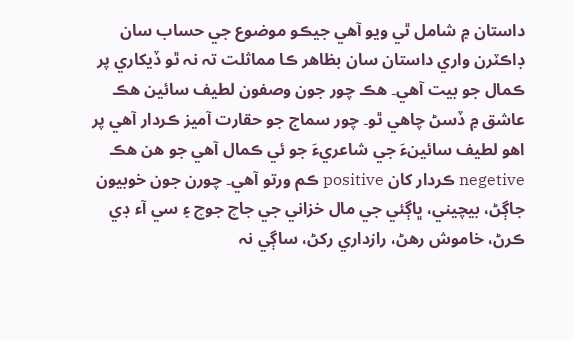داستان ۾ شامل ٿي ويو آھي جيڪو موضوع جي حساب سان ڊاڪٽرن واري داستان سان بظاھر ڪا مماثلت تہ نہ ٿو ڏيکاري پر ڪمال جو بيت آھي۔ ھڪ چور جون وصفون لطيف سائين ھڪ عاشق ۾ ڏسڻ چاھي ٿو۔ چور سماج جو حقارت آميز ڪردار آھي پر اھو لطيف سائينءَ جي شاعريءَ جو ئي ڪمال آھي جو ھن ھڪ negetive ڪردار کان positive ڪم ورتو آھي۔ چورن جون خوبيون جاڳڻ، بيچيني، ڀاڳئي جي مال خزاني جي جاچ جوچ ۽ سي آء ڊي ڪرڻ، خاموش رھڻ، رازداري رکڻ، ساڳي نہ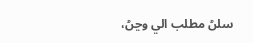سلڻ مطلب الي وڃڻ،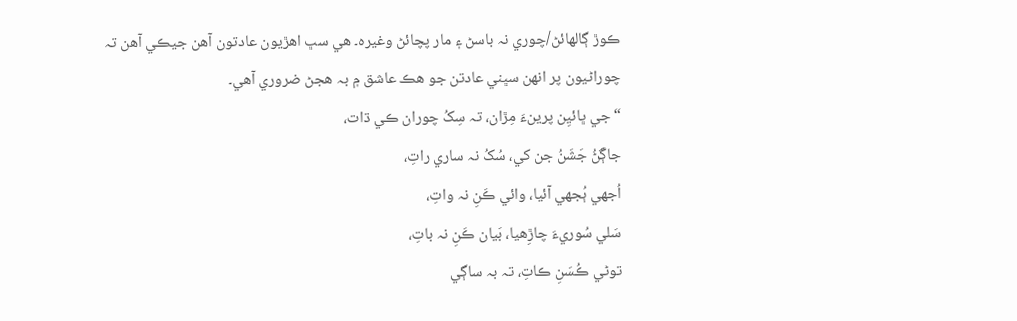ڪوڙ ڳالھائڻ/چوري نہ باسڻ ۽ مار پچائڻ وغيره۔ ھي سڀ اھڙيون عادتون آھن جيڪي آھن تہ چوراڻيون پر انھن سڀني عادتن جو ھڪ عاشق ۾ بہ ھجڻ ضروري آھي۔
“جي ڀائيِن پرينءَ مِڙان، تہ سِکُ چوران ڪي ڌات،
جاڳَڻُ جَشَنُ جن کي، سُکُ نہ ساري راتِ،
اُجهي ٻُجهي آئيا، وائي ڪَنِ نہ واتِ،
سَلي سُوريءَ چاڙِهيا، بَيان ڪَنِ نہ باتِ،
توڻي ڪُسَنِ ڪاتِ، تہ بہ ساڳي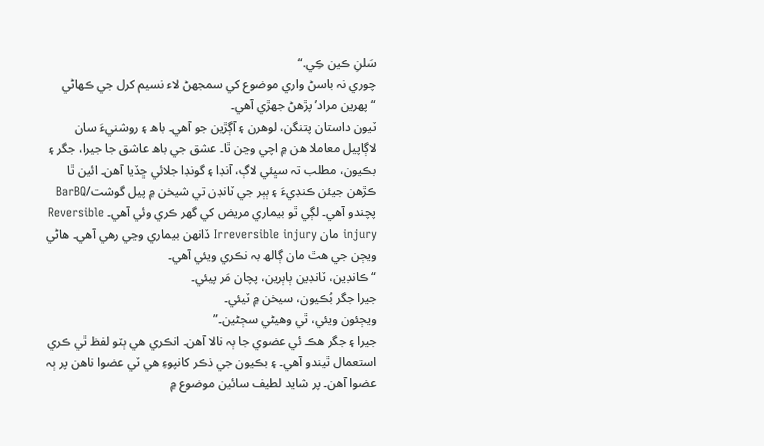سَلنِ ڪين ڪِي.“
چوري نہ باسڻ واري موضوع کي سمجهڻ لاء نسيم کرل جي ڪھاڻي “پھرين مراد’ پڙھڻ جھڙي آھي۔
ٽيون داستان پتنگن، لوھرن ۽ آڳڙين جو آھي۔ باھ ۽ روشنيءَ سان لاڳاپيل معاملا ھن ۾ اچي وڃن ٿا۔ عشق جي باھ عاشق جا جيرا، جگر ۽ بڪيون، مطلب تہ سڀئي لاڳ، آنڊا ۽ گونڊا جلائي ڇڏيا آھن۔ ائين ٿا ڪڙھن جيئن ڪنڊيءَ ۽ ٻٻر جي ٽانڊن تي شيخن ۾ پيل گوشت/BarBQ پچندو آھي۔ لڳي ٿو بيماري مريض کي گهر ڪري وئي آھي۔ Reversible injury مان Irreversible injury ڏانھن بيماري وڃي رھي آھي۔ ھاٹي ويڄن جي ھٿ مان ڳالھ بہ نڪري ويئي آھي۔
“ڪانڊين، ٽانڊين ٻاٻرين، پچان مَر پيئي۔
جيرا جگر بُڪيون، سيخن ۾ ٽيئي۔
ويڄئون ويئي، ٿي وھيڻي سڄڻين۔”
جيرا ۽ جگر ھڪ ئي عضوي جا ٻہ نالا آھن۔ انڪري ھي ٻٽو لفظ ٿي ڪري استعمال ٿيندو آھي۔ ۽ بڪيون جي ذڪر کانپوءِ ھي ٽي عضوا ناھن پر ٻہ عضوا آھن۔ پر شايد لطيف سائين موضوع ۾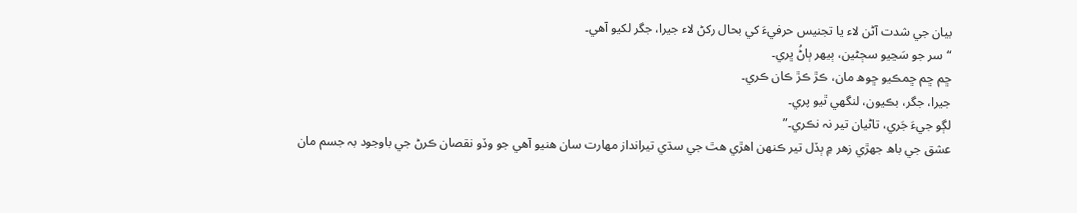بيان جي شدت آڻن لاء يا تجنيس حرفيءَ کي بحال رکڻ لاء جيرا، جگر لکيو آھي۔
“سر جو سَڃيو سڄڻين، ٻيھر ٻاڻُ ڀري۔
ڇم ڇم ڇمڪيو ڇوھ مان، ڪڙ ڪڙ ڪان ڪري۔
جيرا، جگر، بڪيون، لنگهي ٿيو پري۔
لڳو جيءَ جَري، تاڻيان تير نہ نڪري۔”
عشق جي باھ جھڙي زھر ۾ ٻڏل تير ڪنھن اھڙي ھٿ جي سڌي تيرانداز مھارت سان ھنيو آھي جو وڏو نقصان ڪرڻ جي باوجود بہ جسم مان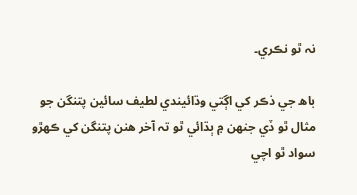نہ ٿو نڪري۔

باھ جي ذڪر کي اڳتي وڌائيندي لطيف سائين پتنگن جو مثال ٿو ڏي جنھن ۾ ٻڌائي ٿو تہ آخر ھنن پتنگن کي ڪھڙو سواد ٿو اچي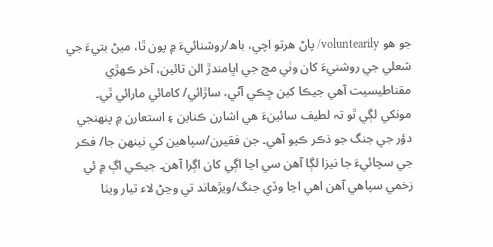جو ھو voluntearily/ پاڻ ھرتو اچي، باھ/روشنائيءَ ۾ پون ٿا، ميڻ بتيءَ جي شعلي جي روشنيءَ کان وٺي مچ جي اڀامندڙ الن تائين، آخر ڪھڙي مقناطيسيت آھي جيڪا کين ڇڪي آڻي، ساڙائي/ کامائي مارائي ٿي۔ مونکي لڳي ٿو تہ لطيف سائينءَ ھي اشارن ڪناين ۽ استعارن ۾ پنھنجي دؤر جي جنگ جو ذڪر ڪيو آھي۔ جن فقيرن/سپاھين کي نينھن جا/ فڪر جي سچائيءَ جا نيزا لڳا آھن سي اڃا اڳي کان اڳرا آھن۔ جيڪي اڳ ۾ ئي زخمي سپاھي آھن اھي اڃا وڏي جنگ/ويڙھاند تي وڃڻ لاء تيار ويٺا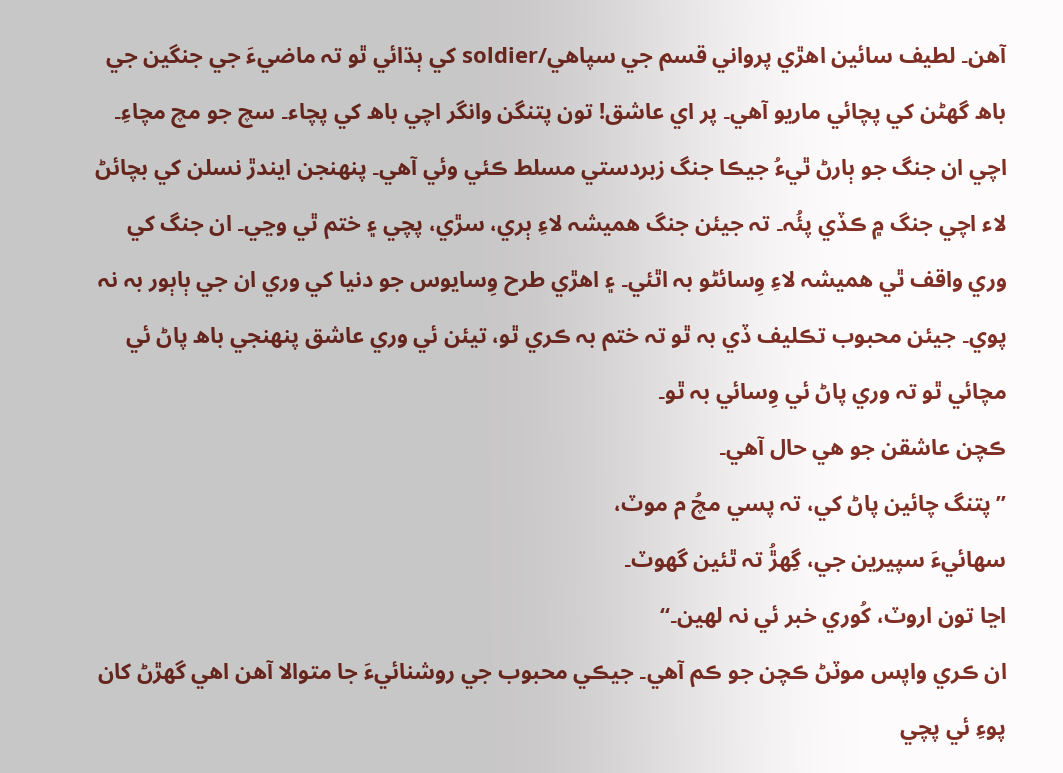آھن۔ لطيف سائين اھڙي پرواني قسم جي سپاھي/soldier کي ٻڌائي ٿو تہ ماضيءَ جي جنگين جي باھ گهڻن کي پچائي ماريو آھي۔ پر اي عاشق! تون پتنگن وانگر اچي باھ کي پچاء۔ سچ جو مچ مچاءِ۔ اچي ان جنگ جو ٻارڻ ٿيءُ جیڪا جنگ زبردستي مسلط ڪئي وئي آھي۔ پنھنجن ايندڙ نسلن کي بچائڻ لاء اچي جنگ ۾ ڪڏي پئُہ۔ تہ جیئن جنگ ھميشہ لاءِ ٻري، سڙي، پچي ۽ ختم ٿي وڃي۔ ان جنگ کي وري واقف ٿي ھميشہ لاءِ وِسائڻو بہ اٿئي۔ ۽ اھڙي طرح وِسايوس جو دنيا کي وري ان جي ٻاٻور بہ نہ پوي۔ جيئن محبوب تڪليف ڏي بہ ٿو تہ ختم بہ ڪري ٿو، تيئن ئي وري عاشق پنھنجي باھ پاڻ ئي مچائي ٿو تہ وري پاڻ ئي وِسائي بہ ٿو۔
ڪچن عاشقن جو ھي حال آھي۔
”پتنگ چائين پاڻ کي، تہ پسي مچُ م موٽ،
سھائيءَ سپيرين جي، گِهڙُ تہ ٿئين گهوٽ۔
اڃا تون اروٽ، کُوري خبر ئي نہ لھین۔“
ان ڪري واپس موٽڻ ڪچن جو ڪم آھي۔ جيڪي محبوب جي روشنائيءَ جا متوالا آھن اھي گهڙڻ کان پوءِ ئي پچي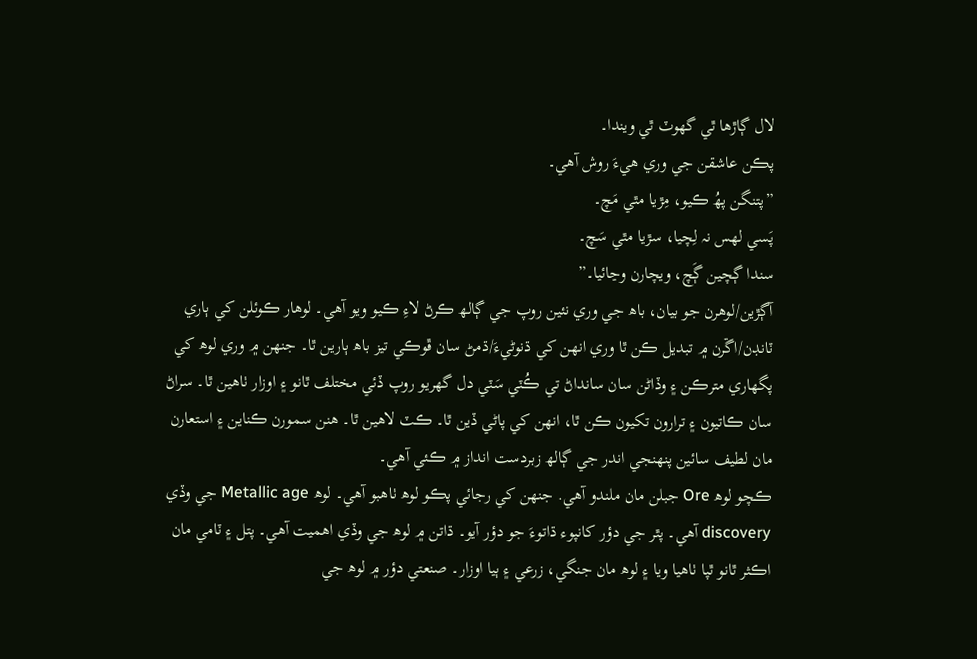لال ڳاڙھا ٿي گهوٽ ٿي ويندا۔
پڪن عاشقن جي وري ھيءَ روش آھي۔
”پتنگن پھُ ڪيو، مِڙيا مٿي مَچ۔
پَسي لھس نہ لِچيا، سڙيا مٿي سَچ۔
سندا ڳچين ڳَچ، ويچارن وڃائيا۔”
آڳڙين/لوھرن جو بيان، باھ جي وري نئين روپ جي ڳالھ ڪرڻ لاءِ ڪيو ويو آھي۔ لوھار ڪوئلن کي ٻاري ٽانڊن/اڱرن ۾ تبديل ڪن ٿا وري انھن کي ڌنوڻيءَ/ڌمڻ سان ڦوڪي تيز باھ ٻارين ٿا۔ جنھن ۾ وري لوھ کي پگهاري مترڪن ۽ وڏاڻن سان سانداڻ تي ڪُٽي سَٽي دل گهريو روپ ڏئي مختلف ٿانو ۽ اوزار ٺاھين ٿا۔ سراڻ سان ڪاتيون ۽ ترارون تکيون ڪن ٿا، انھن کي پاڻي ڏين ٿا۔ ڪٽ لاھين ٿا۔ ھنن سمورن ڪناين ۽ استعارن مان لطيف سائين پنھنجي اندر جي ڳالھ زبردست انداز ۾ ڪئي آھي۔
ڪچو لوھ Ore جبلن مان ملندو آھي. جنھن کي رجائي پڪو لوھ ٺاھبو آھي۔ لوھ Metallic age جي وڏي discovery آھي۔ پٿر جي دؤر کانپوء ڌاتوءَ جو دؤر آيو۔ ڌاتن ۾ لوھ جي وڏي اھميت آھي۔ پتل ۽ ٽامي مان اڪثر ٿانو ٿپا ٺاھيا ويا ۽ لوھ مان جنگي، زرعي ۽ ٻيا اوزار۔ صنعتي دؤر ۾ لوھ جي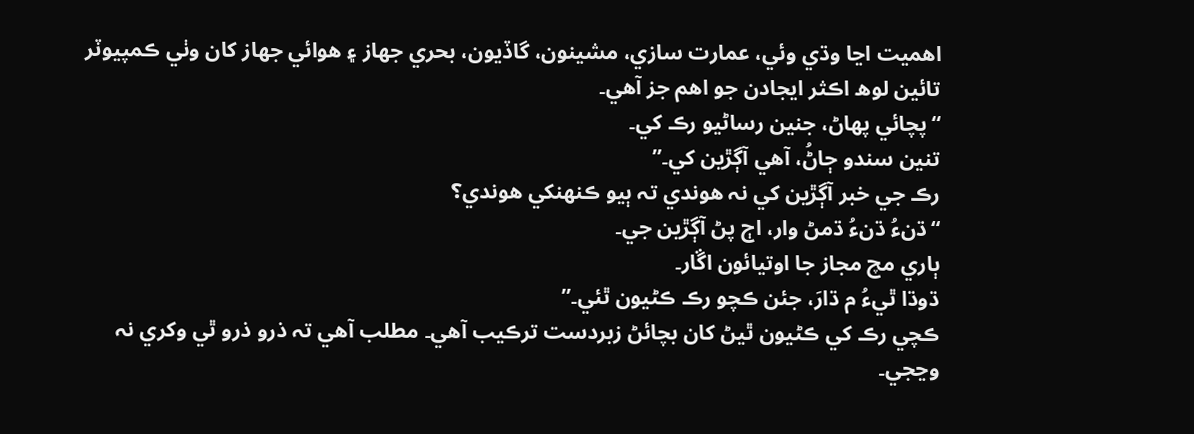اھميت اڃا وڌي وئي، عمارت سازي، مشينون، گاڏيون، بحري جھاز ۽ ھوائي جھاز کان وٺي ڪمپيوٽر تائين لوھ اڪثر ايجادن جو اھم جز آھي۔
“پچائي پھاڻ، جنين رساڻيو رڪ کي۔
تنين سندو ڄاڻُ، آھي آڳڙين کي۔”
رڪ جي خبر آڳڙين کي نہ ھوندي تہ ٻيو ڪنھنکي ھوندي؟
“ڌنءُ ڌنءُ ڌمڻ وار، اڄ پڻ آڳڙين جي۔
ٻاري مچ مجاز جا اوتيائون اڱار۔
ڌوڌا ٿيءُ م ڌارَ، جئن ڪچو رڪ ڪڻيون ٿئي۔”
ڪچي رڪ کي ڪڻيون ٿيڻ کان بچائڻ زبردست ترڪيب آھي۔ مطلب آھي تہ ذرو ذرو ٿي وکري نہ وڃجي۔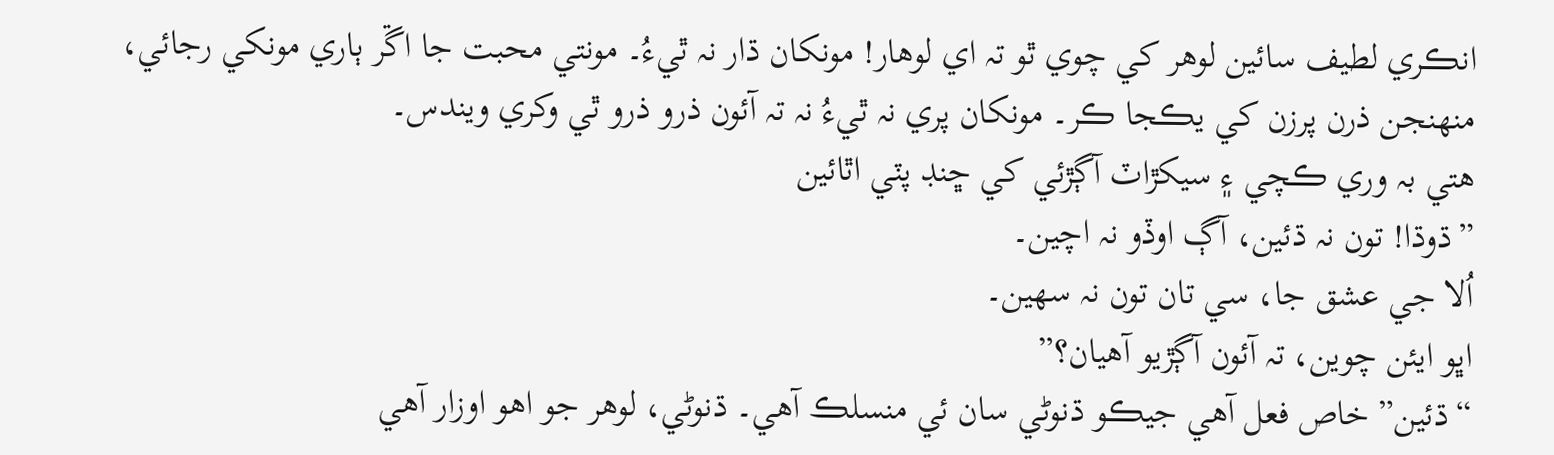انڪري لطيف سائين لوھر کي چوي ٿو تہ اي لوھار! مونکان ڌار نہ ٿيءُ۔ مونتي محبت جا اڱر ٻاري مونکي رجائي، منھنجن ذرن پرزن کي يڪجا ڪر۔ مونکان پري نہ ٿيءُ نہ تہ آئون ذرو ذرو ٿي وکري ويندس۔
ھتي بہ وري ڪچي ۽ سيکڙاٽ آڳڙئي کي ڇنڊ پٽي اٿائين
”ڌوڌا! تون نہ ڌئين، آڳ اوڏو نہ اچین۔
اُلا جي عشق جا، سي تان تون نہ سھین۔
اڀو ايئن چوين، تہ آئون آڳڙيو آھيان؟”
“ڌئين” خاص فعل آھي جيڪو ڌنوڻي سان ئي منسلڪ آھي۔ ڌنوڻي، لوھر جو اهو اوزار آھي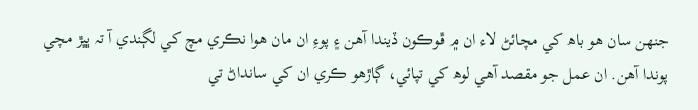جنهن سان ھو باھ کي مچائڻ لاء ان ۾ ڦوڪون ڏيندا آهن ۽ پوءِ ان مان هوا نڪري مچ کي لڳندي آ تہ ڀڀڙ مچي پوندا آهن. ان عمل جو مقصد آھي لوھ کي تپائي، ڳاڙھو ڪري ان کي سانداڻ تي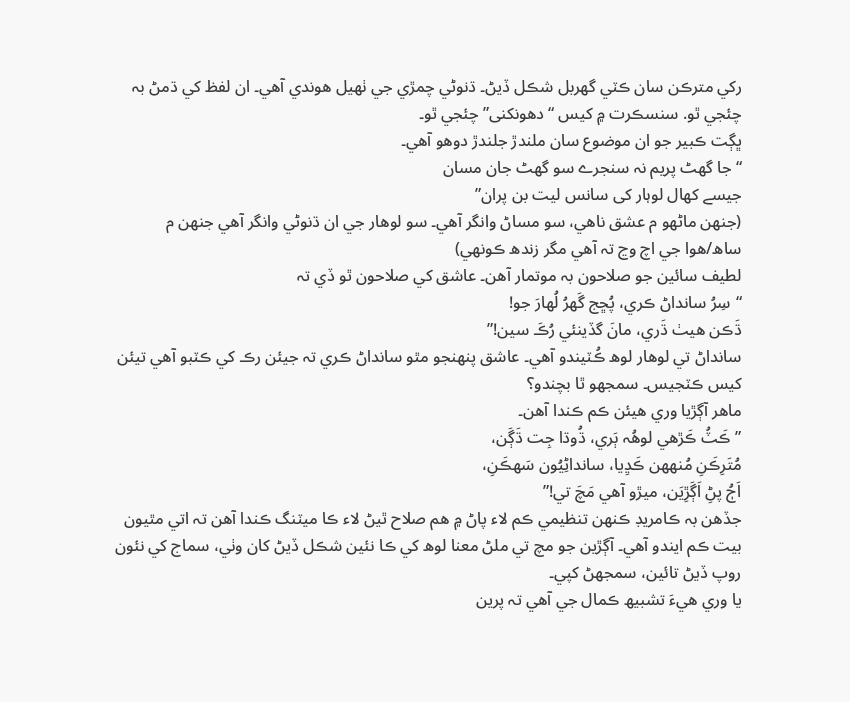رکي مترڪن سان ڪٽي گهربل شڪل ڏيڻ۔ ڌنوڻي چمڙي جي ٺهيل هوندي آهي۔ ان لفظ کي ڌمڻ بہ چئجي ٿو. سنسڪرت ۾ کيس “دھونکنی” چئجي ٿو۔
ڀڳت ڪبير جو ان موضوع سان ملندڙ جلندڙ دوهو آھي۔
“جا گھٹ پریم نہ سنجرے سو گھٹ جان مسان
جیسے کھال لوہار کی سانس لیت بن پران”
(جنهن ماڻهو م عشق ناهي، سو مساڻ وانگر آھي۔ سو لوهار جي ان ڌنوڻي وانگر آهي جنھن م ساھ/ھوا جي اچ وڃ تہ آهي مگر زندھ ڪونھي)
لطيف سائين جو صلاحون بہ موتمار آھن۔ عاشق کي صلاحون ٿو ڏي تہ
“سِرُ سانداڻ ڪري، پُڇج گَهرُ لُھارَ جو!
ڌَڪن هيٺ ڌَري، مانَ گڏينئي رُڪَ سين!”
سانداڻ تي لوھار لوھ ڪُٽيندو آھي۔ عاشق پنھنجو مٿو سانداڻ ڪري تہ جیئن رڪ کي ڪٽبو آھي تيئن کيس ڪٽجيس۔ سمجهو ٿا بچندو؟
ماھر آڳڙيا وري ھيئن ڪم ڪندا آھن۔
”ڪَٽُ ڪَڙهي لوهُہ ٻَري، ڌُوڌا جِت ڌَڳَن،
مُتَرِڪَنِ مُنهھن ڪَڍِيا، سانداڻِيُون سَھڪَنِ،
اَڄُ پڻِ اَڳَڙِيَن، ميڙو آهي مَچَ تي!”
جڏھن بہ ڪامريڊ ڪنھن تنظيمي ڪم لاء پاڻ ۾ ھم صلاح ٿيڻ لاء ڪا ميٽنگ ڪندا آھن تہ اتي مٿيون بيت ڪم ايندو آھي۔ آڳڙين جو مچ تي ملڻ معنا لوھ کي ڪا نئين شڪل ڏيڻ کان وٺي، سماج کي نئون روپ ڏيڻ تائين، سمجهڻ کپي۔
یا وري ھيءَ تشبيھ ڪمال جي آھي تہ پرين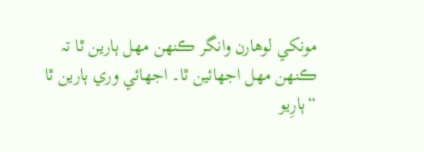مونکي لوھارن وانگر ڪنھن مھل ٻارين ٿا تہ ڪنھن مھل اجهائين ٿا۔ اجهائي وري ٻارين ٿا
“ٻارِيو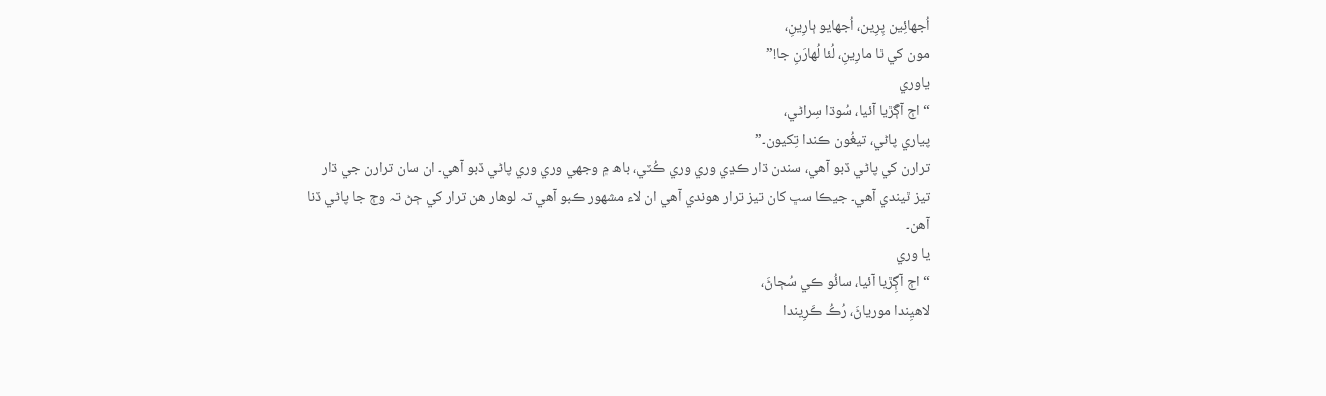اُجهائِين پِرِين، اُجهايو ٻارِينِ،
مون کي ٿا مارِينِ، لُئا لُھارَنِ جا!”
ياوري
“اڄ آڳَڙيا آئيا، سُوڌا سِراڻي،
پياري پاڻي، تيغُون ڪندا تِکيون۔”
ترارن کي پاڻي ڏبو آھي، سندن ڌار ڪڍي وري وري ڪُٽي، باھ ۾ وجهي وري وري پاڻي ڏبو آھي۔ ان سان ترارن جي ڌار تيز ٿيندي آھي۔ جيڪا سڀ کان تيز ترار ھوندي آھي ان لاء مشھور ڪبو آھي تہ لوھار ھن ترار کي ڄڻ تہ وڄ جا پاڻي ڏنا آھن۔
يا وري
“اڄ آڳِڙيا آئيا، سائُو ڪي سُڄاڻَ،
لاهيِندا مورياڻَ، رُڪُ ڪَرِيندا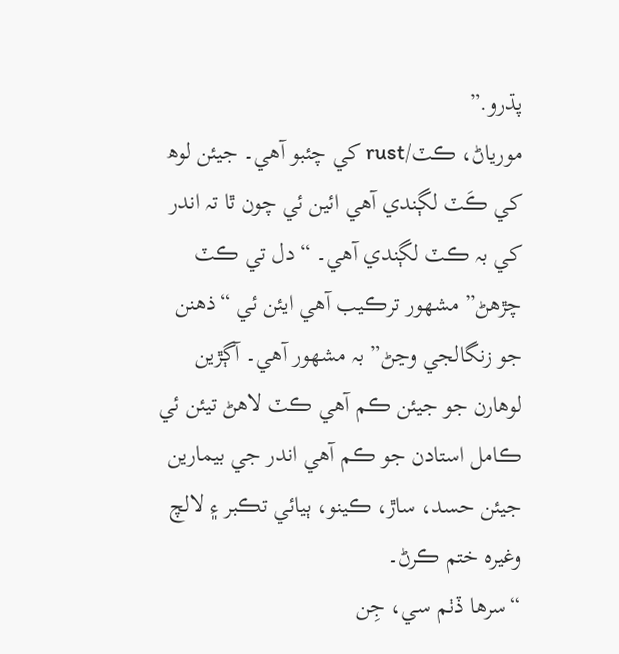پڌرو.”
مورياڻ، ڪٽ/rust کي چئبو آھي۔ جيئن لوھ کي ڪَٽ لڳندي آھي ائين ئي چون ٿا تہ اندر کي بہ ڪٽ لڳندي آھي۔ “دل تي ڪٽ چڙھڻ” مشھور ترڪيب آھي ايئن ئي “ذھنن جو زنگالجي وڃڻ” بہ مشھور آھي۔ آڳڙين لوھارن جو جيئن ڪم آھي ڪٽ لاھڻ تيئن ئي ڪامل استادن جو ڪم آھي اندر جي بيمارين جيئن حسد، ساڙ، ڪينو، ٻيائي تڪبر ۽ لالچ وغيره ختم ڪرڻ۔
“سرها ڏٺم سي، جِن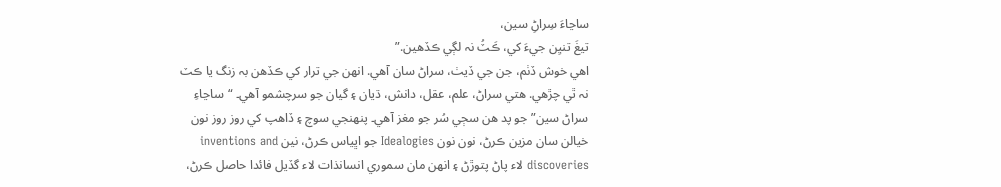ساڃاءَ سِراڻِ سين،
تيغَ تنيِن جيءَ کي، ڪَٽُ نہ لڳي ڪڏهين.”
اهي خوش ڏٺم، جن جي ڏيٺ، سراڻ سان آهي. انھن جي ترار کي ڪڏهن بہ زنگ يا ڪٽ نہ ٿي چڙهي. ھتي سراڻ، علم، عقل، دانش، ڌيان ۽ گيان جو سرچشمو آھي۔ “ساڃاءِ سراڻ سين” جو پد ھن سڄي سُر جو مغز آھي۔ پنھنجي سوچ ۽ ڏاھپ کي روز روز نون خيالن سان مزين ڪرڻ، نون نون Idealogies جو اڀياس ڪرڻ، نين inventions and discoveries لاء پاڻ پتوڙڻ ۽ انھن مان سموري انسانذات لاء گڏيل فائدا حاصل ڪرڻ،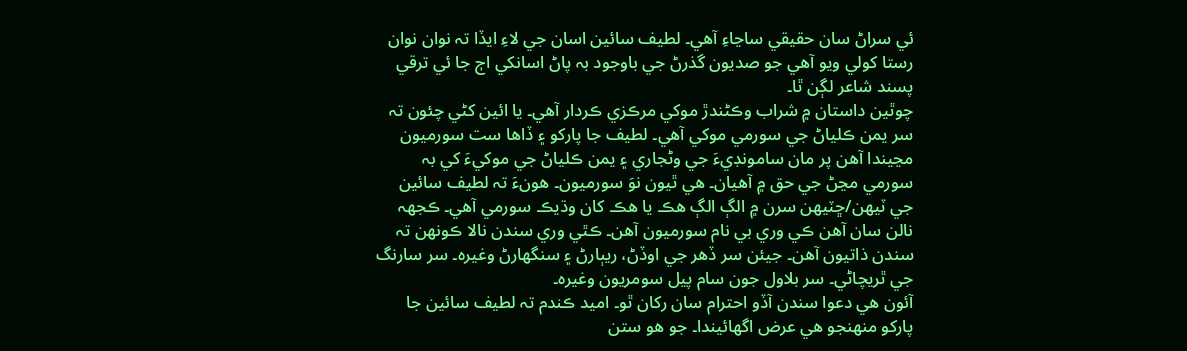ئي سراڻ سان حقيقي ساڃاءِ آھي۔ لطیف سائین اسان جي لاءِ ايڏا تہ نوان نوان رستا کولي ويو آھي جو صديون گذرڻ جي باوجود بہ پاڻ اسانکي اڄ جا ئي ترقي پسند شاعر لڳن ٿا۔
چوٿين داستان ۾ شراب وڪڻندڙ موکي مرڪزي ڪردار آھي۔ يا ائين کڻي چئون تہ سر یمن ڪلياڻ جي سورمي موکي آھي۔ لطيف جا پارکو ۽ ڏاھا ست سورميون مڃيندا آھن پر مان سامونڊيءَ جي وڻجاري ۽ يمن ڪلياڻ جي موکيءَ کي بہ سورمي مڃڻ جي حق ۾ آھيان۔ ھي ٿيون نوَ سورميون۔ ھونءَ تہ لطيف سائين جي ٽيھن/ڇٽيھن سرن ۾ الڳ الڳ ھڪ يا ھڪ کان وڌيڪ سورمي آھي۔ ڪجهہ نالن سان آھن ڪي وري بي نام سورميون آھن۔ ڪٿي وري سندن نالا ڪونھن تہ سندن ذاتيون آھن۔ جيئن سر ڏھر جي اوڏڻ، ريٻارڻ ۽ سنگهارڻ وغيره۔ سر سارنگ جي ٿريچاڻي۔ سر بلاول جون سام پيل سومريون وغیرہ۔
آئون ھي دعوا سندن آڏو احترام سان رکان ٿو۔ اميد ڪندم تہ لطیف سائین جا پارکو منھنجو ھي عرض اگهائيندا۔ جو ھو ستن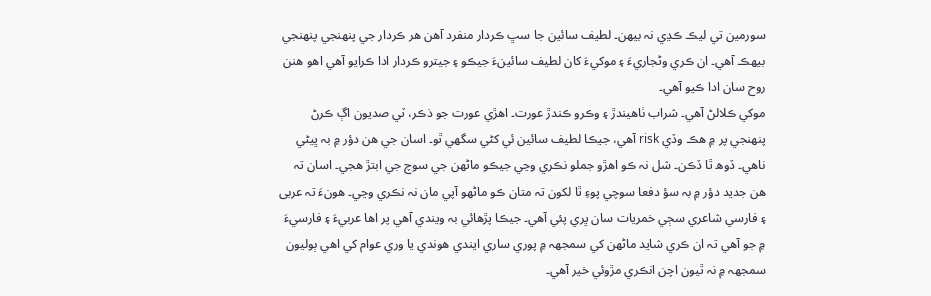سورمین تي ليڪ ڪڍي نہ بیھن۔ لطيف سائين جا سڀ ڪردار منفرد آھن ھر ڪردار جي پنھنجي پنھنجي بيھڪ آھي۔ ان ڪري وڻجاريءَ ۽ موکيءَ کان لطيف سائينءَ جيڪو ۽ جيترو ڪردار ادا ڪرايو آھي اھو ھنن روح سان ادا ڪيو آھي۔
موکي ڪلالڻ آھي۔ شراب ٺاھيندڙ ۽ وڪرو ڪندڙ عورت۔ اھڙي عورت جو ذڪر، ٽي صديون اڳ ڪرڻ پنھنجي پر ۾ ھڪ وڏي risk آھي، جيڪا لطيف سائين ئي کڻي سگهي ٿو۔ اسان جي ھن دؤر ۾ بہ ڀيڻي ناھي۔ ڏوھ ٿا ڏڪن۔ شل نہ ڪو اھڙو جملو نڪري وڃي جيڪو ماڻھن جي سوچ جي ابتڙ ھجي۔ اسان تہ ھن جدید دؤر ۾ بہ سؤ دفعا سوچي پوءِ ٿا لکون تہ متان ڪو ماڻھو آپي مان نہ نڪري وڃي۔ ھونءَ تہ عربی ۽ فارسي شاعري سڄي خمريات سان ڀري پئي آھي۔ جيڪا پڙھائي بہ ویندي آھي پر اھا عربيءَ ۽ فارسيءَ ۾ جو آھي تہ ان ڪري شايد ماڻھن کي سمجهہ ۾ پوري ساري ايندي ھوندي يا وري عوام کي اھي ٻوليون سمجهہ ۾ نہ ٿيون اچن انڪري مڙوئي خير آھي۔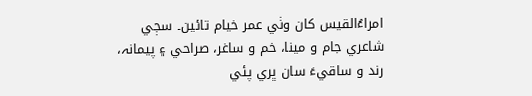امراءُالقيس کان وٺي عمر خيام تائين۔ سڄي شاعري جام و مينا، خم و ساغر، صراحي ۽ پيمانہ، رند و ساقيءَ سان ڀري پئي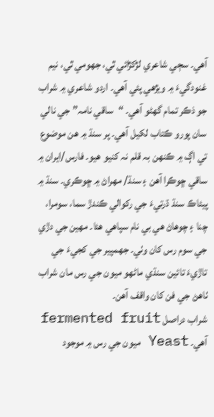آھي۔ سڄي شاعري لڙکڙائي ٿي، جهومي ٿي، نيم غنودگيءَ ۾ ويڙھي پئي آھي۔ اردو شاعري ۾ شراب جو ذڪر تمام گهڻو آھي۔ “ساقي نامہ” جي نالي سان پورو ڪتاب لکيل آھي۔ پر سنڌ ۾ ھن موضوع تي اڳ ۾ ڪنھن بہ قلم نہ کنیو ھیو۔ فارس/ايران ۾ ساقي ڇوڪرا آھن ۽ سنڌ/ مھراڻ ۾ ڇوڪري۔ سنڌ ۾ پيئاڪ سنڌ ڌرتيءَ جي رکوالي ڪندڙ سما، سومرا، چنا ۽ چوھاڻ ھي بي نام سپاھي ھئا۔ مھين جي دڙي جي سوم رس کان وٺي۔ جهمپير جي کجيءَ جي تاڙيءَ تائين سنڌي ماڻھو ميون جي رس مان شراب ٺاھڻ جي فن کان واقف آھن۔
شراب دراصل fermented fruit آھي۔ Yeast ميون جي رس ۾ موجود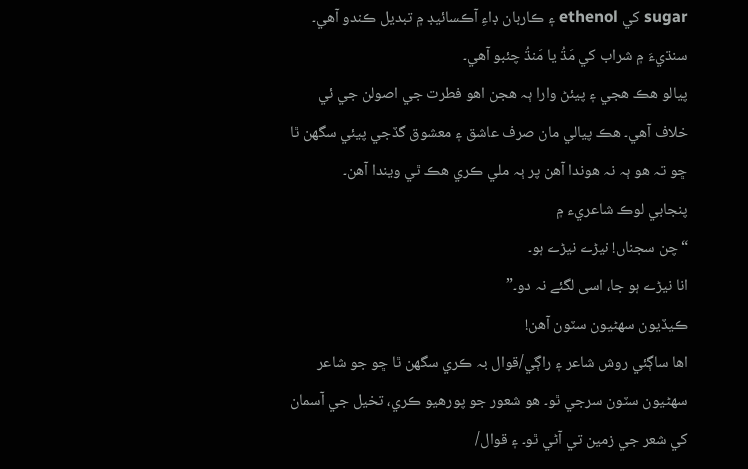sugar کي ethenol ۽ ڪاربان ڊاءِ آڪسائيڊ ۾ تبديل ڪندو آھي۔ سنڌيءَ ۾ شراب کي مَڌُ يا مَنڌُ چئبو آھي۔
پيالو ھڪ ھجي ۽ پيئڻ وارا ٻہ ھجن اھو فطرت جي اصولن جي ئي خلاف آھي۔ ھڪ پيالي مان صرف عاشق ۽ معشوق گڏجي پيئي سگهن ٿا ڇو تہ ھو ٻہ نہ ھوندا آھن پر ٻہ ملي ڪري ھڪ ٿي ويندا آھن۔
پنجابي لوڪ شاعريء ۾
“چن سجناں! نیڑے نیڑے ہو۔
انا نیڑے ہو جا، اسی لگئے نہ دو۔”
ڪيڏيون سھڻيون سٽون آھن!
اھا ساڳئي روش شاعر ۽ راڳي/قوال بہ ڪري سگهن ٿا ڇو جو شاعر سھڻيون سٽون سرجي ٿو۔ ھو شعور جو پورھيو ڪري، تخيل جي آسمان کي شعر جي زمين تي آڻي ٿو۔ ۽ قوال/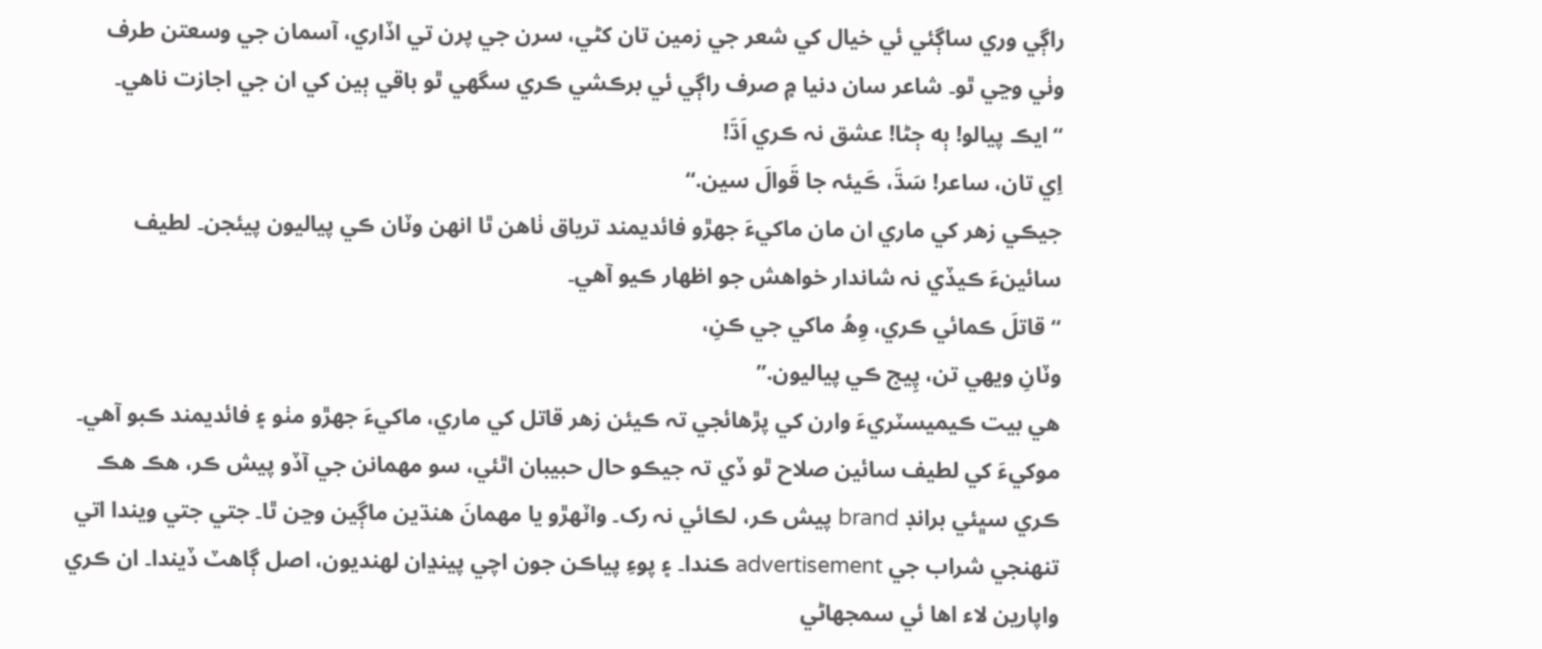راڳي وري ساڳئي ئي خيال کي شعر جي زمين تان کڻي، سرن جي پرن تي اڏاري، آسمان جي وسعتن طرف وٺي وڃي ٿو۔ شاعر سان دنيا ۾ صرف راڳي ئي برڪشي ڪري سگهي ٿو باقي ٻين کي ان جي اجازت ناھي۔
“ايڪ پيالو! ٻه ڄڻا! عشق نہ ڪري اَڌَ!
اِي تان، ساعر! سَڌَ، ڪَیئہ جا قَوالَ سين.“
جيڪي زھر کي ماري ان مان ماکيءَ جھڙو فائديمند ترياق ٺاھن ٿا انھن وٽان ڪي پياليون پيئجن۔ لطيف سائينءَ ڪيڏي نہ شاندار خواھش جو اظھار ڪيو آھي۔
“قاتلَ ڪمائي ڪري، وِھُ ماکي جي ڪنِ،
وٽانِ ويھي تن، پِيج ڪي پياليون.”
ھي بيت ڪيميسٽريءَ وارن کي پڙھائجي تہ ڪيئن زھر قاتل کي ماري، ماکيءَ جھڙو مٺو ۽ فائديمند ڪبو آھي۔
موکيءَ کي لطيف سائين صلاح ٿو ڏي تہ جيڪو حال حبيبان اٿئي، سو مھمانن جي آڏو پيش ڪر، ھڪ ھڪ ڪري سڀئي برانڊ brand پيش ڪر، لڪائي نہ رک۔ واٽھڙو يا مھمانَ ھنڌين ماڳين وڃن ٿا۔ جتي جتي ويندا اتي تنھنجي شراب جي advertisement ڪندا۔ ۽ پوءِ پياڪن جون اچي پينڍان لھنديون، اصل ڳاھٽ ڏيندا۔ ان ڪري واپارين لاء اھا ئي سمجهاڻي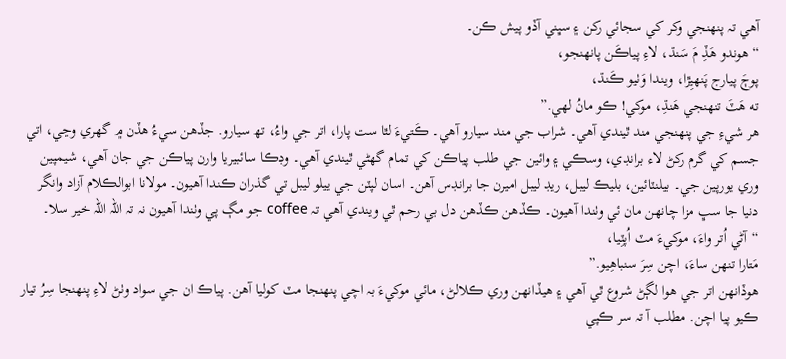آھي تہ پنھنجي وکر کي سجائي رکن ۽ سڀني آڏو پيش ڪن۔
“ھوندو هَڏِ مَ سَنڌ، لاءِ پياڪَن پانھنجو،
پوڄَ پيارج پَنھيِڙا، ويندا وَٺيو ڪَنڌ،
ته هَٽَ تنهنجي هَنڌِ، موکي! ڪو مانُ لھي.”
ھر شيءِ جي پنھنجي مند ٿيندي آھي۔ شراب جي مند سيارو آھي۔ ڪَتيءَ لٿا ست پارا، اتر جي واءُ، تھ سيارو. جڏھن سيءُ ھڏن ۾ گهري وڃي، اتي جسم کي گرم رکڻ لاء برانڊي، وسڪي ۽ وائين جي طلب پياڪن کي تمام گهڻي ٿيندي آھي۔ وڊڪا سائبيريا وارن پياڪن جي جان آھي، شيمپين وري يورپين جي۔ بيلنٽائين، بليڪ ليبل، ريڊ ليبل اميرن جا برانڊس آھن۔ اسان لپٽن جي ييلو ليبل تي گذران ڪندا آھيون۔ مولانا ابوالڪلام آزاد وانگر دنيا جا سڀ مزا چانھن مان ئي وٺندا آھيون۔ ڪڏھن ڪڏھن دل بي رحم ٿي ويندي آھي تہ coffee جو مڳ پي وٺندا آھيون نہ تہ اللہ اللہ خیر سلا۔
“آڻي اُتر واءَ، موکيءَ مٽ اُپٽِيا،
مَتارا تنهن ساءَ، اچن سِرَ سنباهِيو.”
ھوڏانھن اتر جي هوا لڳڻ شروع ٿي آھي ۽ ھيڏانھن وري ڪلالڻ، مائي موکيءَ بہ اچي پنھنجا مٽ کوليا آهن. پياڪ ان جي سواد وٺڻ لاءِ پنهنجا سِرُ تيار ڪيو پيا اچن. مطلب آ تہ سر ڪپي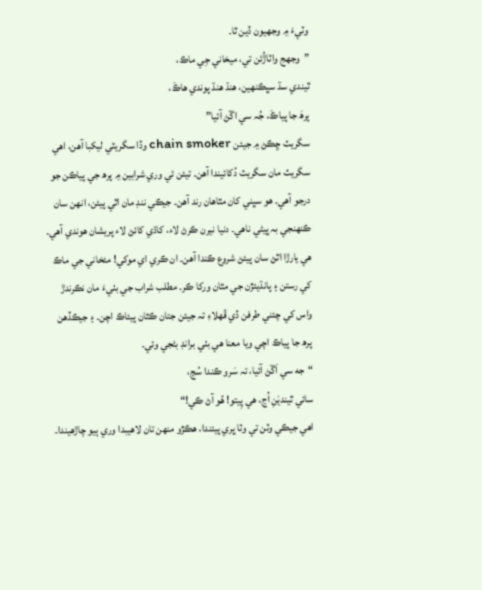وٽيءَ ۾ وجهيون ڏين ٿا۔
”وجهج واٽاڙُئن تي، ميخاني جِي ماڪ،
ٿيندي سڌ سڀڪنھين، هنڌ هنڌ پوندي هاڪَ،
پرھَ جا پياڪَ، جُہ سي اڱڻ آئيا”
سگريٽ ڇڪڻ ۾ جيئن chain smoker وڏا سگريٽي ليکبا آھن، اھي سگريٽ مان سگريٽ دُکائيندا آھن۔ تيئن ئي وري شرابين ۾ پرھ جي پياڪن جو درجو آھي۔ ھو سڀني کان مٿاھان رند آھن۔ جيڪي ننڊ مان اٿي پيئن، انھن سان ڪنھنجي بہ ڀيڻي ناھي۔ دنيا نيرن ڪرڻ لاء، کاڌي کائڻ لاء پريشان ھوندي آھي۔ ھي يارڙا اٿڻ سان پيئڻ شروع ڪندا آھن۔ ان ڪري اي موکي! مئخاني جي ماڪ کي رستن ۽ پانڌيئڙن جي مٿان ورکا ڪر۔ مطلب شراب جي بٺيءَ مان نڪرندڙ واس کي چئني طرفن ڏي ڦھلاءِ تہ جیئن جتان ڪٿان پيئاڪ اچن۔ ۽ جيڪڏھن پرھ جا پياڪ اچي ويا معنا ھي بٺي برانڊ بڻجي وئي۔
“جه سي اَڱڻ آئيا، تہ سَرو ڪندا سُڃ،
سائي ٿينديَنِ اُڃ، هي پِيتو! هُو آڻ ڪي!“
اھي جيڪي وٽن تي وٽا ڀري پيئندا، ھڪڙو منھن تان لاھيبدا وري ٻيو چاڙھيندا۔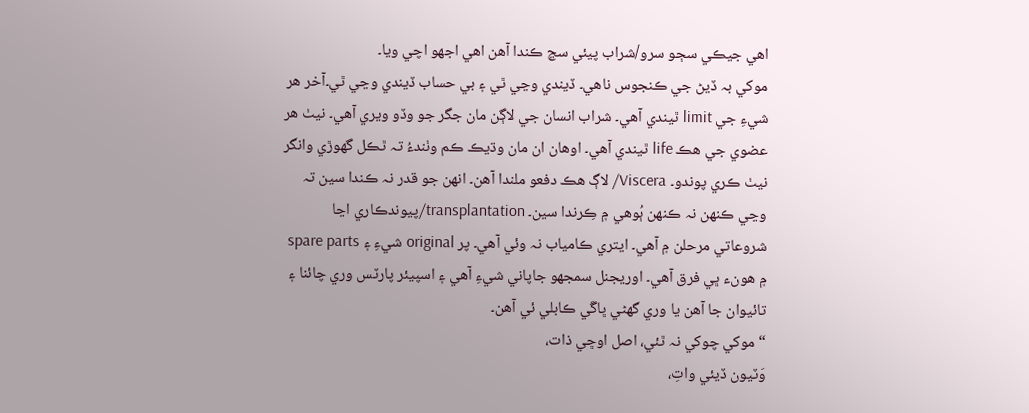اھي جيڪي سڄو سرو/شراب پيئي سڃ ڪندا آھن اھي اجهو اچي ويا۔
موکي بہ ڏيڻ جي ڪنجوس ناھي۔ ڏيندي وڃي ٿي ۽ بي حساب ڏيندي وڃي ٿي۔آخر ھر شيءِ جي limit ٿيندي آھي۔ شراب انسان جي لاڳن مان جگر جو وڏو ويري آھي۔ نيٺ ھر عضوي جي ھڪ life ٿيندي آھي۔ اوھان ان مان وڌيڪ ڪم وٺندءُ تہ ٿڪل گهوڙي وانگر نیٺ ڪري پوندو۔ Viscera/ لاڳ ھڪ دفعو ملندا آھن۔ انھن جو قدر نہ ڪندا سين تہ وڃي ڪنھن نہ ڪنھن ٻُوھي ۾ ڪِرندا سين۔ transplantation/پيوندڪاري اڃا شروعاتي مرحلن ۾ آھي۔ ايتري ڪامياب نہ وئي آھي۔ پر original شيءِ ۽ spare parts ۾ ھونء ڀي فرق آھي۔ اوريجنل سمجهو جاپاني شيءِ آھي ۽ اسپيئر پارٽس وري چائنا ۽ تائيوان جا آھن يا وري گهڻي ڀاڱي ڪابلي ئي آھن۔
“موکي چوکي نہ ٿئي، اصل اوڇي ذات،
وَٽيون ڏيئي واتِ،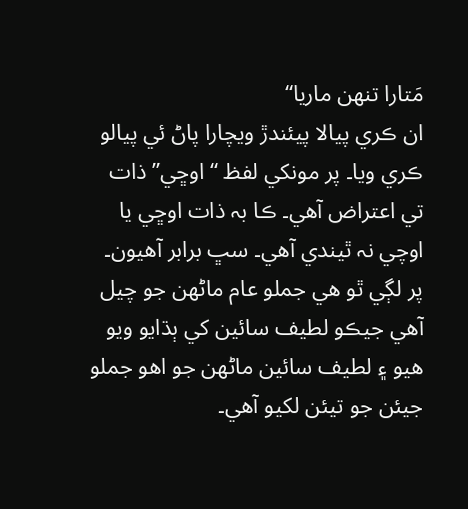مَتارا تنھن ماريا“
ان ڪري پيالا پيئندڙ ويچارا پاڻ ئي پيالو ڪري ويا۔ پر مونکي لفظ “اوڇي” ذات تي اعتراض آھي۔ ڪا بہ ذات اوڇي يا اوچي نہ ٿيندي آھي۔ سڀ برابر آھيون۔ پر لڳي ٿو ھي جملو عام ماڻھن جو چيل آھي جيڪو لطيف سائين کي ٻڌايو ويو ھيو ۽ لطيف سائين ماڻھن جو اھو جملو جيئن جو تيئن لکيو آھي۔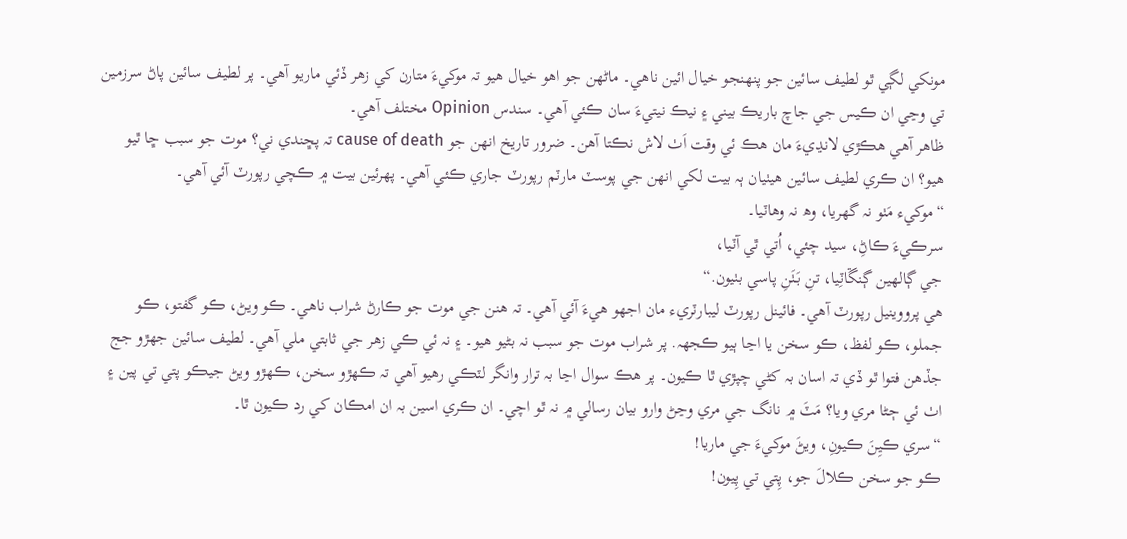مونکي لڳي ٿو لطيف سائين جو پنھنجو خيال ائين ناھي۔ ماڻھن جو اھو خيال ھيو تہ موکيءَ متارن کي زھر ڏئي ماريو آھي۔ پر لطيف سائين پاڻ سرزمين تي وڃي ان ڪيس جي جاچ باريڪ بيني ۽ نيڪ نيتيءَ سان ڪئي آھي۔ سندس Opinion مختلف آھي۔
ظاھر آھي ھڪڙي لانڍيءَ مان ھڪ ئي وقت اَٺ لاش نڪتا آھن۔ ضرور تاريخ انھن جو cause of death تہ پڇندي ني؟ موت جو سبب ڇا ٿيو ھيو؟ ان ڪري لطيف سائين ھيٺيان ٻہ بیت لکي انھن جي پوسٽ مارٽم رپورٽ جاري ڪئي آھي۔ پھرئين بيت ۾ ڪچي رپورٽ آئي آھي۔
“موکيء مَٺو نہ گهريا، وھ نہ وھاٽيا۔
سرڪيءَ ڪاڻِ، سيد چئي، اُتي ٿي آٽيا،
جي ڳالهين ڳنڱاٽِيا، تنِ بَٺَنِ پاسي بٺيون.“
ھي پرووينيل رپورٽ آھي۔ فائينل رپورٽ ليبارٽريء مان اجهو ھيءَ آئي آھي۔ تہ ھنن جي موت جو ڪارڻ شراب ناھي۔ ڪو ويڻ، ڪو گفتو، ڪو جملو، ڪو لفظ، ڪو سخن يا اڃا ٻيو ڪجهہ. پر شراب موت جو سبب نہ بٹیو ھیو۔ ۽ نہ ئي ڪي زھر جي ثابتي ملي آھي۔ لطیف سائین جھڙو جج جڏھن فتوا ٿو ڏي تہ اسان بہ کڻي چپڙي ٿا ڪيون۔ پر ھڪ سوال اڃا بہ ترار وانگر لٽڪي رھيو آھي تہ ڪھڙو سخن، ڪھڙو ويڻ جيڪو پتي تي پين ۽ اٺ ئي ڄڻا مري ويا؟ مَٽَ ۾ نانگ جي مري وڃڻ وارو بيان رسالي ۾ نہ ٿو اچي۔ ان ڪري اسين بہ ان امڪان کي رد ڪيون ٿا۔
“سري ڪيِنَ ڪيونِ، ويڻَ موکيءَ جي ماريا!
ڪو جو سخن ڪلالَ جو، پِتي تي پِيون!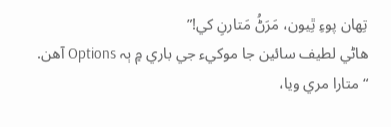تِهان پوءِ ٿِيون، مَرَڻُ مَتارنِ کي!”
ھاڻي لطيف سائين جا موکيء جي باري ۾ ٻہ Options آھن.
“متارا مري ويا،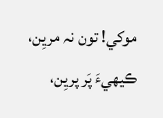موکي! تون نہ مريِن،
ڪيھيءَ پَر پريِن،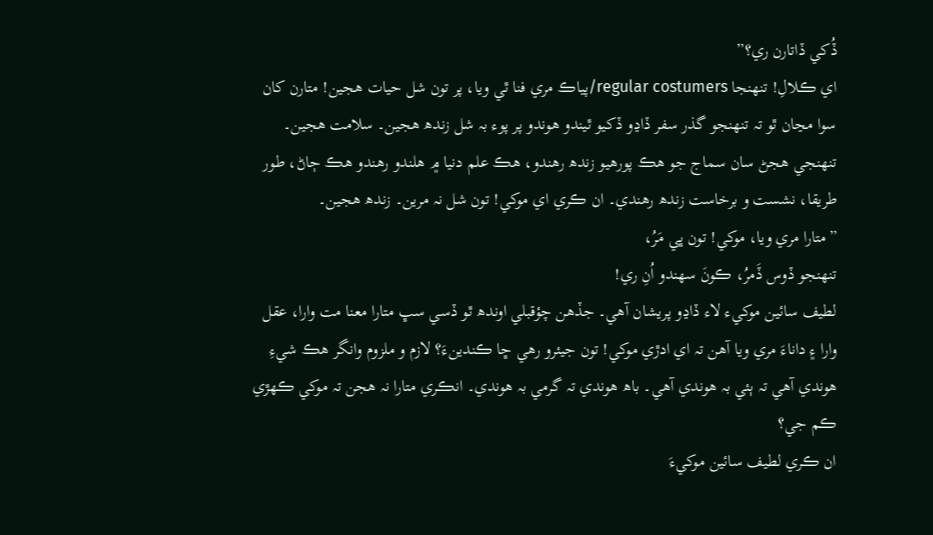ڏُکي ڏاتارن ري؟”
اي ڪلالِ! تنھنجا regular costumers/پياڪ مري فنا ٿي ويا، پر تون شل حيات هجين! متارن کان سوا مڃان ٿو تہ تنھنجو گذر سفر ڏاڍو ڏکيو ٿيندو ھوندو پر پوء بہ شل زندھ ھجین۔ سلامت ھجين۔ تنھنجي ھجڻ سان سماج جو ھڪ پورھيو زندھ رھندو، ھڪ علم دنيا ۾ ھلندو رھندو ھڪ ڄاڻ، طور طريقا، نشست و برخاست زندھ رھندي۔ ان ڪري اي موکي! تون شل نہ مرین۔ زندھ ھجین۔
”متارا مري ويا، موکي! تون ڀي مَرُ،
تنهنجو ڏوس ڏَمرُ، ڪونَ سهندو اُنِ ري!
لطيف سائين موکيء لاء ڏاڍو پريشان آھي۔ جڏھن چؤقبلي اوندھ ٿو ڏسي سڀ متارا معنا مت وارا، عقل وارا ۽ داناءَ مري ويا آھن تہ اي ادڙي موکي! تون جيئرو رھي ڇا ڪندينءَ؟ لازم و ملزوم وانگر ھڪ شيءِ ھوندي آھي تہ ٻئي بہ ھوندي آھي۔ باھ ھوندي تہ گرمي بہ ھوندي۔ انڪري متارا نہ ھجن تہ موکي ڪھڙي ڪم جي؟
ان ڪري لطيف سائين موکيءَ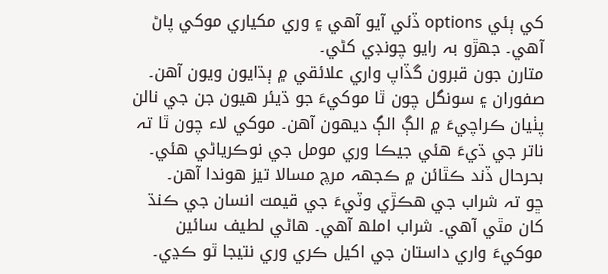کي ٻئي options ڏئي آيو آھي ۽ وري مکياري موکي پاڻ آھي۔ جھڙو بہ رایو چونڊي کڻي۔
متارن جون قبرون گڏاپ واري علائقي ۾ ٻڌايون ويون آھن۔ صفوران ۽ سونگل چون ٿا موکيءَ جو ڌيئر ھيون جن جي نالن پٺيان ڪراچيءَ ۾ الڳ الڳ ديھون آھن۔ موکي لاء چون ٿا تہ ناتر جي ڌيءَ ھئي جيڪا وري مومل جي نوڪرياڻي ھئي۔ بحرحال ڏند ڪٿائن ۾ ڪجهہ مرچ مسالا تيز ھوندا آھن۔
ڇو تہ شراب جي ھڪڙي وٽيءَ جي قيمت انسان جي ڪنڌ کان مٿي آھي۔ شراب املھ آھي۔ ھاڻي لطيف سائين موکيءَ واري داستان جي اکيل ڪري وري نتيجا ٿو ڪڍي۔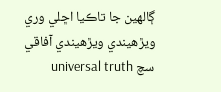ڳالھين جا تاڪيا اڇلي وري ويڙھيندي ويڙھيندي آفاقي سچ universal truth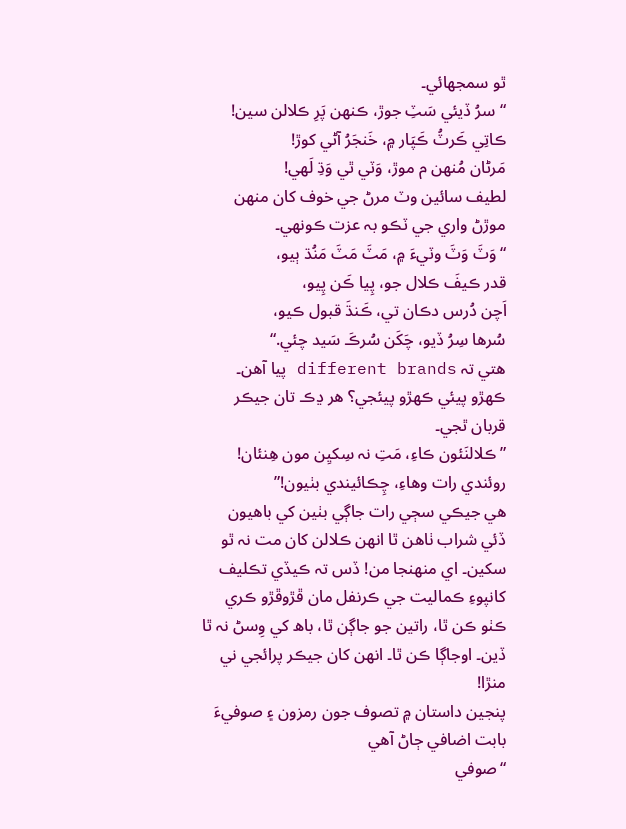ٿو سمجهائي۔
“سرُ ڏيئي سَٽِ جوڙ، ڪنهن پَرِ ڪلالن سين!
ڪاتِي ڪَرٽُ ڪَپَار ۾، خَنجَرُ آڻي کوڙ!
مَرڻان مُنھن م موڙ، وَٽي ٿي وَڌِ لَھي!
لطيف سائين وٽ مرڻ جي خوف کان منھن موڙڻ واري جي ٽڪو بہ عزت ڪونھي۔
“وَٽَ وَٽَ وٽيءَ ۾، مَٽَ مَٽَ مَنُڌ ٻيو،
قدر ڪيفَ ڪلال جو، پِيا ڪَن پِيو،
اَچن دُرس دڪان تي، ڪَنڌَ قبول ڪيو،
سُرها سِرُ ڏيو، چَکَن سُرڪَ سَيد چئي.“
ھتي تہ different brands پيا آھن۔ ڪھڙو پيئي ڪھڙو پيئجي؟ ھر ڍڪ تان جيڪر قربان ٿجي۔
”ڪلالنَئون ڪاءِ، مَتِ نہ سِکيِن مون هِنئان!
روئندي رات وهاءِ، چِڪائيندي بٺيون!”
ھي جيڪي سڄي رات جاڳي بٺين کي باھيون ڏئي شراب ٺاھن ٿا انھن ڪلالن کان مت نہ ٿو سکين۔ اي منھنجا من! ڏس تہ ڪيڏي تڪليف کانپوءِ ڪماليت جي ڪرنفل مان ڦڙوڦڙو ڪري ڪٺو ڪن ٿا، راتين جو جاڳن ٿا، باھ کي وِسڻ نہ ٿا ڏين۔ اوجاڳا ڪن ٿا۔ انھن کان جيڪر پرائجي ني منڙا!
پنجين داستان ۾ تصوف جون رمزون ۽ صوفيءَ بابت اضافي ڄاڻ آھي
“صوفي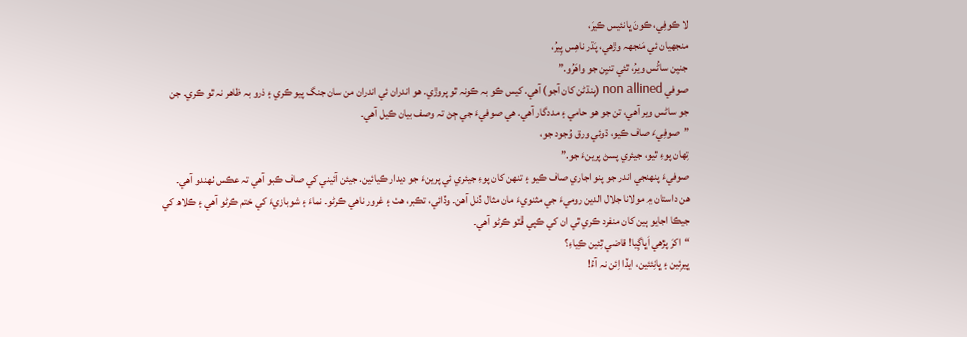لا ڪوفِي، ڪونَ ڀانئيس ڪيرَ،
منجهيان ئي مَنجهہ وڙهي، پَڌر ناهِس پِيرُ،
جنيِن ساڻُس ويرُ، ٿئي تنيِن جو واهَرُو.”
صوفي non allined (ٻنڌڻن کان آجو) آهي. کيس ڪو بہ ڪونہ ٿو پروڙي. هو اندران ئي اندران من سان جنگ پيو ڪري ۽ ذرو بہ ظاهر نہ ٿو ڪري. جن جو ساڻس وير آهي، تن جو هو حامي ۽ مددگار آهي. ھي صوفيءَ جي ڄڻ تہ وصف بیان ڪيل آھي۔
”صوفِيءَ صاف ڪيو، ڌوئي ورق وُجود جو،
تِھان پوءِ ٿيو، جيئري پسڻ پرينءَ جو.”
صوفيءَ پنهنجي اندر جو پنو اجاري صاف ڪيو ۽ تنھن کان پوءِ جيئري ئي پرينءَ جو ديدار ڪيائين. جيئن آئيني کي صاف ڪبو آھي تہ عڪس ٺھندو آھي۔
ھن داستان ۾ مولانا جلال الدين روميءَ جي مثنويءَ مان مثال ڏنل آھن۔ وڏائي، تڪبر، ھٺ ۽ غرور ناھي ڪرڻو۔ نماءَ ۽ شوبازيءَ کي ختم ڪرڻو آھي ۽ ڪلاھ کي جيڪا اجايو ٻين کان منفرد ڪري ٿي ان کي ڪپي ڦٽو ڪرڻو آھي۔
“اکرَ پڙهي اَڀاڳِيا! قاضي ٿِئين ڪِياءِ؟
ڀيرِئين ۽ ڀانِئئين، ايڏا اِئن نہ آءُ!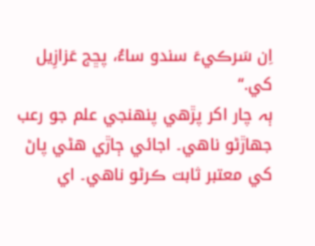اِن سَرڪيءَ سندو ساءُ، پڇج عَزازِيل کي.“
ٻہ چار اکر پڙھي پنھنجي علم جو رعب جهاڙڻو ناھي۔ اجائي ڄاڙي ھڻي پاڻ کي معتبر ثابت ڪرڻو ناھي۔ اي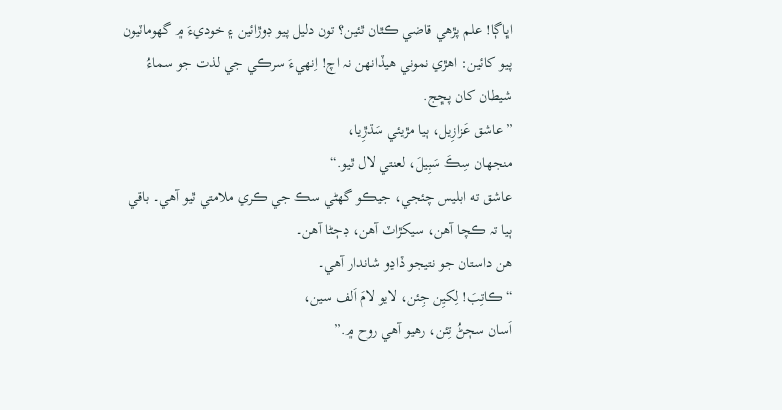اڀاڳا! علم پڙهي قاضي ڪٿان ٿئين؟ تون دليل پيو ڊوڙائين ۽ خوديءَ ۾ گهوماٽيون پيو کائين: اهڙي نموني هيڏانھن نہ اچ! اِنهيءَ سرڪي جي لذت جو سماءُ شيطان کان پڇج.
”عاشق عَزازِيل، ٻيا مڙيئي سَڌڙِيا،
منجهان سِڪَ سَبِيلَ، لعنتي لال ٿيو.“
عاشق ته ابليس چئجي، جيڪو گهڻي سڪ جي ڪري ملامتي ٿيو آھي۔ باقي ٻيا تہ ڪچا آھن، سيکڙاٽ آھن، ڊڄڻا آھن۔
ھن داستان جو نتيجو ڏاڍو شاندار آھي۔
“ڪاتِبَ! لِکيِن جِئن، لايو لامَ اَلف سين،
اَسان سڄڻُ تِئن، رهيو آهي روح ۾.”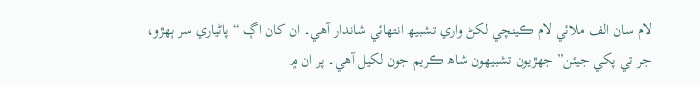لام سان الف ملائي لام ڪينچي لکڻ واري تشبيھ انتھائي شاندار آھي۔ ان کان اڳ “پاڻياري سر ٻھڙو، جر تي پکي جيئن” جھڙيون تشبيھون شاھ ڪريم جون لکيل آھي۔ پر ان ۾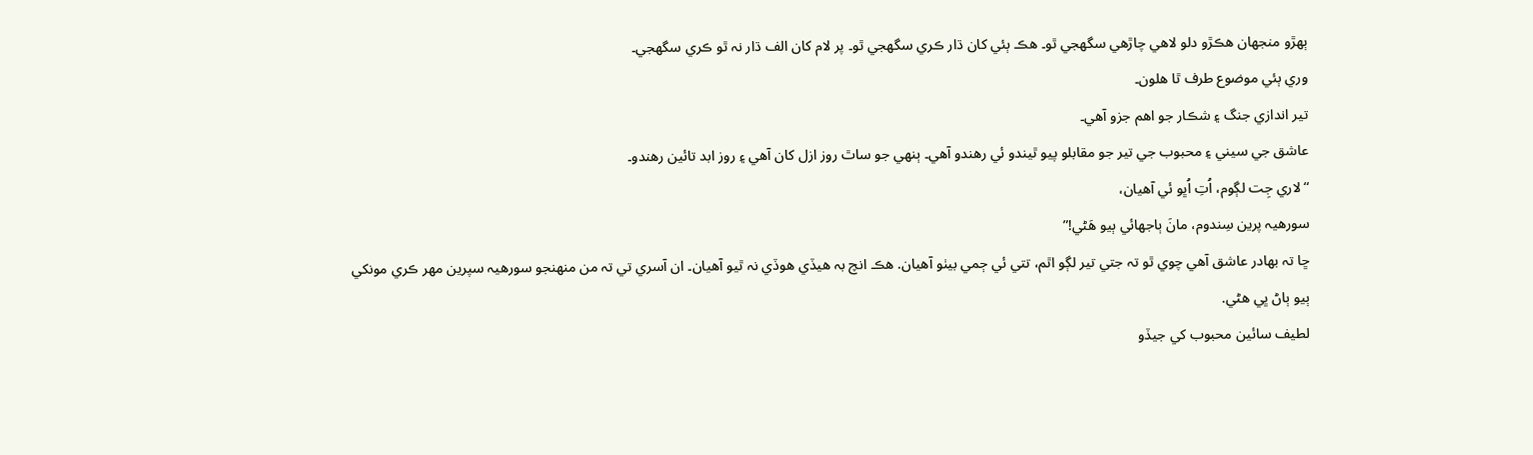ٻھڙو منجهان ھڪڙو دلو لاھي چاڙھي سگهجي ٿو۔ ھڪ ٻئي کان ڌار ڪري سگهجي ٿو۔ پر لام کان الف ڌار نہ ٿو ڪري سگهجي۔
وري ٻئي موضوع طرف ٿا ھلون۔
تير اندازي جنگ ۽ شڪار جو اھم جزو آھي۔
عاشق جي سيني ۽ محبوب جي تير جو مقابلو پيو ٿيندو ئي رھندو آھي۔ ٻنھي جو ساٿ روز ازل کان آھي ۽ روز ابد تائين رھندو۔
“لاري جِت لڳوم، اُتِ اُڀو ئي آهيان،
سورھیہ پرين سِندوم، مانَ ٻاجهائي ٻيو هَڻي!”
ڇا تہ بھادر عاشق آھي چوي ٿو تہ جتي تير لڳو اٿم، تتي ئي ڄمي بيٺو آهيان. ھڪ انچ بہ ھیڏي ھوڏي نہ ٿيو آھيان۔ ان آسري تي تہ من منهنجو سورھیہ سپرين مھر ڪري مونکي ٻيو ٻاڻ ڀي هڻي.
لطيف سائين محبوب کي جيڏو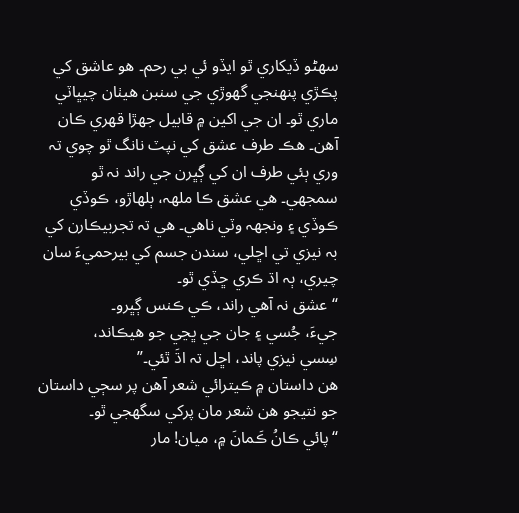سھڻو ڏيکاري ٿو ايڏو ئي بي رحم۔ ھو عاشق کي پڪڙي پنھنجي گهوڙي جي سنبن ھيٺان چيڀاٽي ماري ٿو۔ ان جي اکين ۾ قابيل جھڙا قھري ڪان آھن۔ ھڪ طرف عشق کي نپٽ نانگ ٿو چوي تہ وري ٻئي طرف ان کي ڳڀرن جي راند نہ ٿو سمجهي۔ ھي عشق ڪا ملهہ، ٻلھاڙو، ڪوڏي ڪوڏي ۽ ونجهہ وٽي ناھي۔ ھي تہ تجربيڪارن کي بہ نيزي تي اڇلي، سندن جسم کي بيرحميءَ سان چيري، ٻہ اڌ ڪري ڇڏي ٿو۔
“عشق نہ آھي راند، ڪي ڪنس ڳڀرو۔
جيءَ، جُسي ۽ جان جي ڀڃي جو ھيڪاند،
سِسي نيزي پاند، اڇل تہ اڌَ ٿئي۔”
ھن داستان ۾ ڪيترائي شعر آھن پر سڄي داستان جو نتيجو ھن شعر مان پرکي سگهجي ٿو۔
“پائي ڪانُ ڪَمانَ ۾، ميان! مار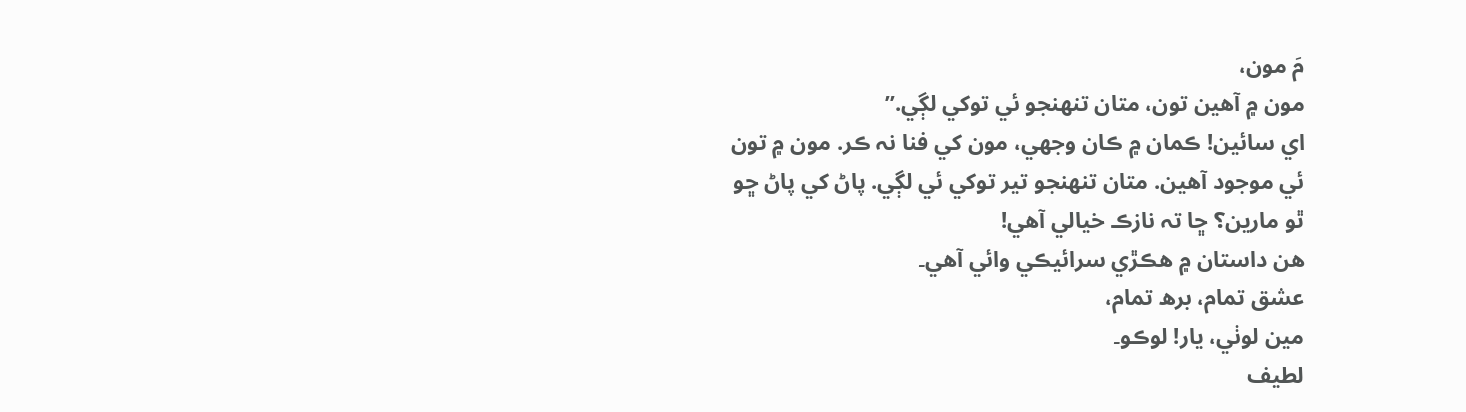مَ مون،
مون ۾ آهين تون، متان تنھنجو ئي توکي لڳي.”
اي سائين! ڪمان ۾ ڪان وجهي، مون کي فنا نہ ڪر. مون ۾ تون ئي موجود آهين. متان تنھنجو تير توکي ئي لڳي. پاڻ کي پاڻ ڇو ٿو مارين؟ ڇا تہ نازڪ خيالي آهي!
ھن داستان ۾ ھڪڙي سرائيڪي وائي آھي۔
عشق تمام، برھ تمام،
مين لوٺي، يار! لوڪو۔
لطيف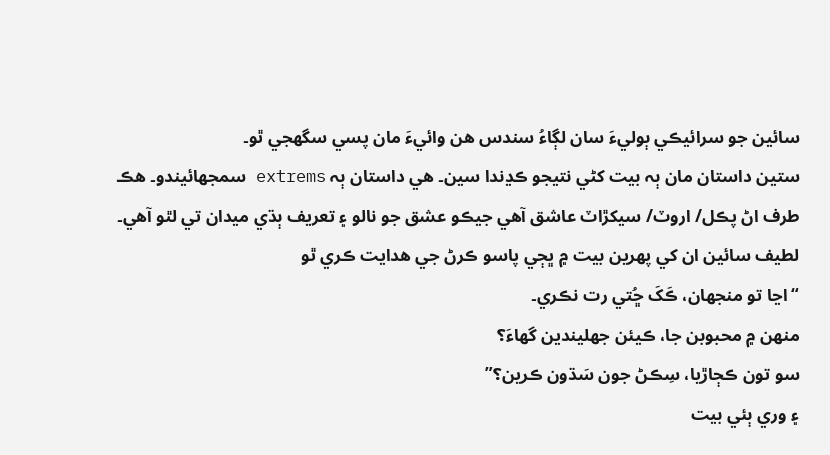سائين جو سرائيڪي ٻوليءَ سان لڳاءُ سندس ھن وائيءَ مان پسي سگهجي ٿو۔
ستين داستان مان ٻہ بیت کٹي نتيجو ڪڍندا سين۔ ھي داستان ٻہ extrems سمجهائيندو۔ ھڪ طرف اڻ پڪل/ اروٽ/ سيکڙاٽ عاشق آھي جيڪو عشق جو نالو ۽ تعريف ٻڌي ميدان تي لٿو آھي۔ لطيف سائين ان کي پھرین بیت ۾ ڀڄي پاسو ڪرڻ جي ھدايت ڪري ٿو
“اڃا تو منجهان، ڪَکَ ڇُتي رت نڪري۔
منھن ۾ محبوبن جا، ڪيئن جهليندين گهاءَ؟
سو تون ڪڄاڙيا، سِڪڻ جون سَڌون ڪرين؟”
۽ وري ٻئي بيت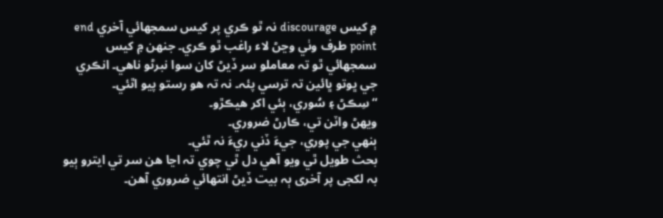۾ کيس discourage نہ ٿو ڪري پر کيس سمجهائي آخري end point طرف وٺي وڃڻ لاء راغب ٿو ڪري۔ جنھن ۾ کيس سمجهائي ٿو تہ معاملو سر ڏيڻ کان سوا نبرڻو ناھي۔ انڪري جي ڀوتو ڀائين تہ ترسي پئہ۔ نہ تہ ھو رستو پیو اٿئي۔
“سِڪڻ ۽ سُوري، ٻئي اکر ھيڪڙو۔
ويھڻ واٽن تي، ڪارڻ ضروري۔
ٻنھي جي پوري، جيءَ ڏني ريءَ نہ ٿئي۔
بحث طويل ٿي ويو آھي دل ٿي چوي تہ اڃا ھن سر تي ايترو ٻيو بہ لکجی پر آخری ٻہ بیت ڏيڻ انتھائي ضروري آھن۔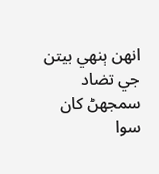انھن ٻنھي بيتن جي تضاد سمجهڻ کان سوا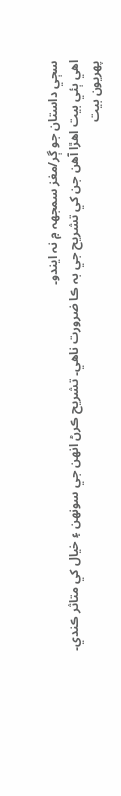سڄي داستان جو ڳر/مغز سمجهہ ۾ نہ ایندو۔
اھي ٻئي بيت اھڙا آھن جن کي تشريح جي بہ ڪا ضرورت ناھي۔ تشريح ڪرڻ انھن جي سونھن ۽ خيال کي متاثر ڪندي۔
پھريون بيت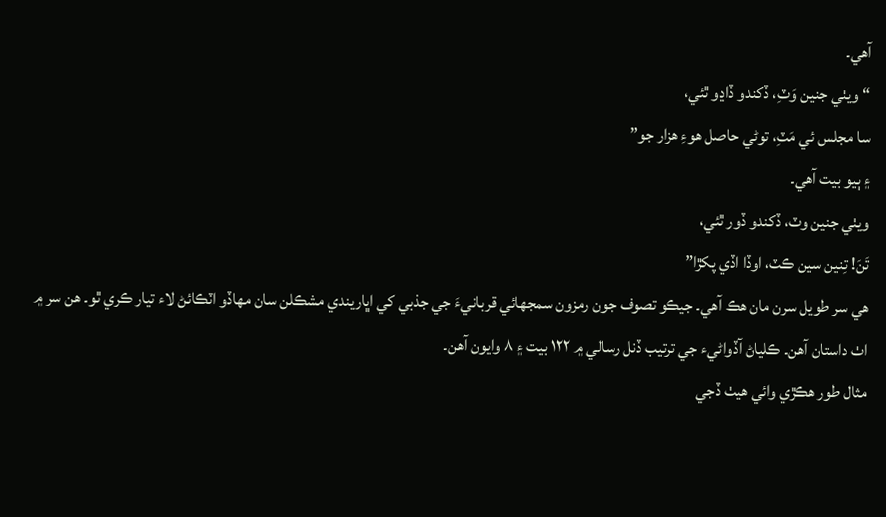آھي۔
“ويٺي جنين وَٽِ، ڏکندو ڏاڍو ٿئي،
سا مجلس ئي مَٽِ، توڻي حاصل ھوءِ ھزار جو”
۽ ٻيو بيت آھي۔
ويٺي جنين وٽ، ڏکندو ڏور ٿئي،
تَنَ! تِنين سين ڪٽ، اوڏا اڏي پکڙا”
ھي سر طويل سرن مان ھڪ آھي۔ جيڪو تصوف جون رمزون سمجهائي قربانيءَ جي جذبي کي اڀاريندي مشڪلن سان مھاڏو اٽڪائڻ لاء تيار ڪري ٿو۔ ھن سر ۾ اٺ داستان آھن۔ ڪلياڻ آڏواڻيء جي ترتيب ڏنل رسالي ۾ ١٢٢ بيت ۽ ٨ وايون آھن۔
مثال طور ھڪڙي وائي ھيٺ ڏجي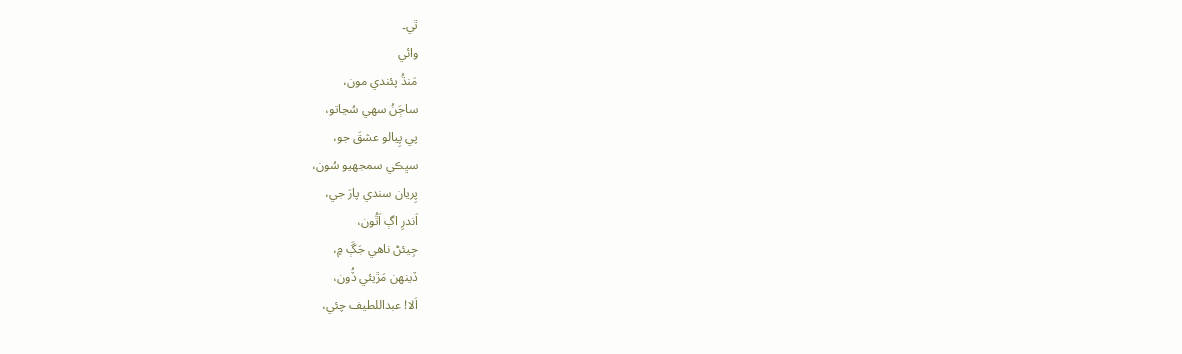ٿي۔
وائي
مَنڌُ پئندي مون،
ساڄَنُ سھي سُڃاتو،
پي پِيالو عشقَ جو،
سڀڪي سمجهيو سُون،
پِريان سندي پارَ جي،
اَندرِ اڳ اَٿُون،
جِيئڻ ناهي جَڳَ ۾،
ڏينھن مَڙيئي ڏُون،
اَلا! عبداللطيف چئي،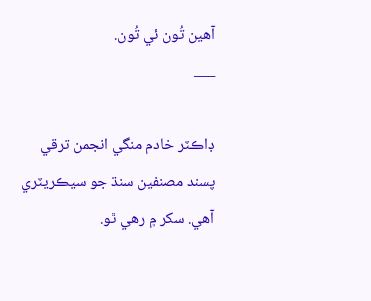آهين تُون ئي تُون.
___

ڊاڪٽر خادم منگي انجمن ترقي پسند مصنفين سنڌ جو سيڪريٽري آهي. سکر ۾ رھي ٿو.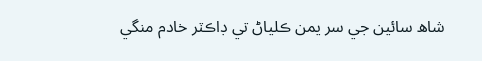شاھ سائين جي سر يمن ڪلياڻ تي ڊاڪٽر خادم منگي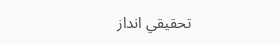تحقيقي انداز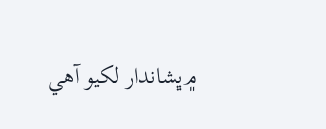۾ڀشاندار لکيو آهي